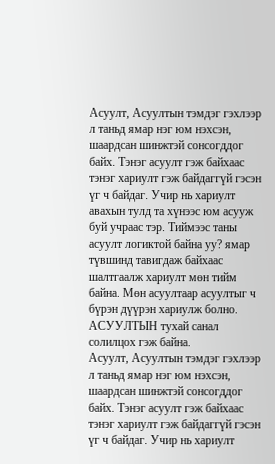Асуулт, Асуултын тэмдэг гэхлээр л таньд ямар нэг юм нэхсэн, шаардсан шинжтэй сонсогддог байх. Тэнэг асуулт гэж байхаас тэнэг хариулт гэж байдаггүй гэсэн үг ч байдаг. Учир нь хариулт авахын тулд та хүнээс юм асууж буй учраас тэр. Тиймээс таны асуулт логиктой байна уу? ямар түвшинд тавигдаж байхаас шалтгаалж хариулт мөн тийм байна. Мөн асуултаар асуултыг ч бүрэн дүүрэн хариулж болно. АСУУЛТЫН тухай санал солилцох гэж байна.
Асуулт, Асуултын тэмдэг гэхлээр л таньд ямар нэг юм нэхсэн, шаардсан шинжтэй сонсогддог байх. Тэнэг асуулт гэж байхаас тэнэг хариулт гэж байдаггүй гэсэн үг ч байдаг. Учир нь хариулт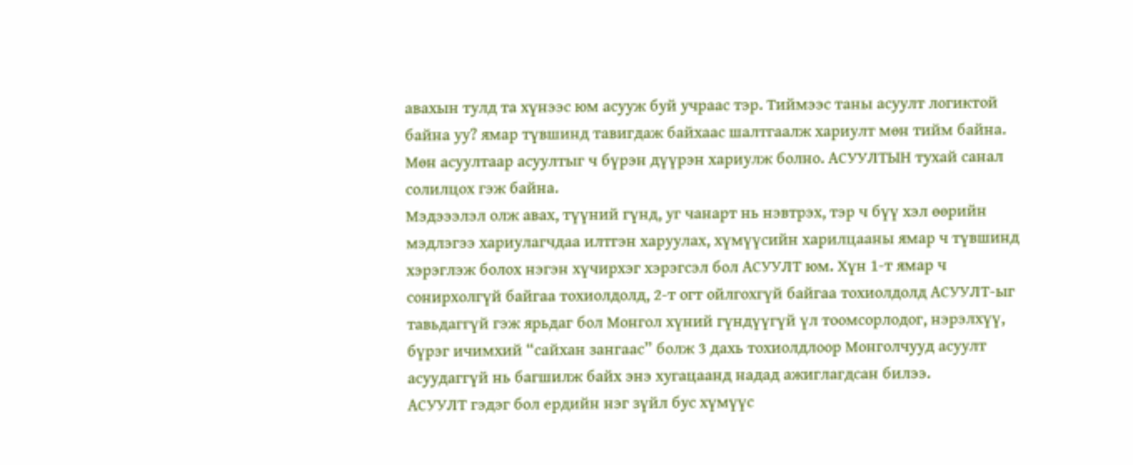авахын тулд та хүнээс юм асууж буй учраас тэр. Тиймээс таны асуулт логиктой байна уу? ямар түвшинд тавигдаж байхаас шалтгаалж хариулт мөн тийм байна. Мөн асуултаар асуултыг ч бүрэн дүүрэн хариулж болно. АСУУЛТЫН тухай санал солилцох гэж байна.
Мэдэээлэл олж авах, түүний гүнд, уг чанарт нь нэвтрэх, тэр ч бүү хэл өөрийн мэдлэгээ хариулагчдаа илтгэн харуулах, хүмүүсийн харилцааны ямар ч түвшинд хэрэглэж болох нэгэн хүчирхэг хэрэгсэл бол АСУУЛТ юм. Хүн 1-т ямар ч сонирхолгүй байгаа тохиолдолд, 2-т огт ойлгохгүй байгаа тохиолдолд АСУУЛТ-ыг тавьдаггүй гэж ярьдаг бол Монгол хүний гүндүүгүй үл тоомсорлодог, нэрэлхүү, бүрэг ичимхий “сайхан зангаас” болж 3 дахь тохиолдлоор Монголчууд асуулт асуудаггүй нь багшилж байх энэ хугацаанд надад ажиглагдсан билээ.
АСУУЛТ гэдэг бол ердийн нэг зүйл бус хүмүүс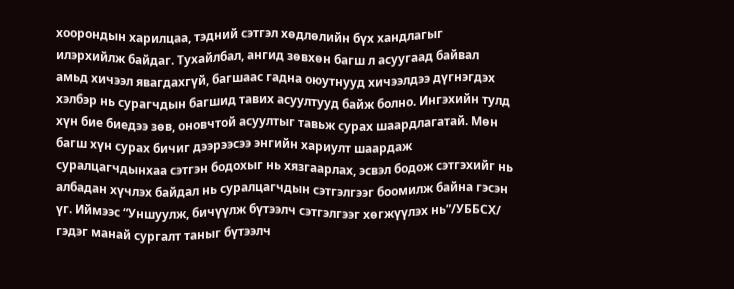хоорондын харилцаа, тэдний сэтгэл хөдлөлийн бүх хандлагыг илэрхийлж байдаг. Тухайлбал, ангид зөвхөн багш л асуугаад байвал амьд хичээл явагдахгүй, багшаас гадна оюутнууд хичээлдээ дүгнэгдэх хэлбэр нь сурагчдын багшид тавих асуултууд байж болно. Ингэхийн тулд хүн бие биедээ зөв, оновчтой асуултыг тавьж сурах шаардлагатай. Мөн багш хүн сурах бичиг дээрээсээ энгийн хариулт шаардаж суралцагчдынхаа сэтгэн бодохыг нь хязгаарлах, эсвэл бодож сэтгэхийг нь албадан хүчлэх байдал нь суралцагчдын сэтгэлгээг боомилж байна гэсэн үг. Иймээс “Уншуулж, бичүүлж бүтээлч сэтгэлгээг хөгжүүлэх нь”/УББСХ/ гэдэг манай сургалт таныг бүтээлч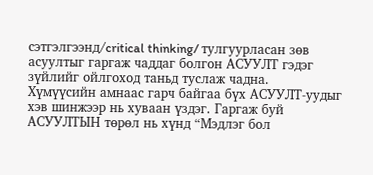сэтгэлгээнд/critical thinking/ тулгуурласан зөв асуултыг гаргаж чаддаг болгон АСУУЛТ гэдэг зүйлийг ойлгоход таньд туслаж чадна.
Хүмүүсийн амнаас гарч байгаа бүх АСУУЛТ-уудыг хэв шинжээр нь хуваан үздэг. Гаргаж буй АСУУЛТЫН төрөл нь хүнд “Мэдлэг бол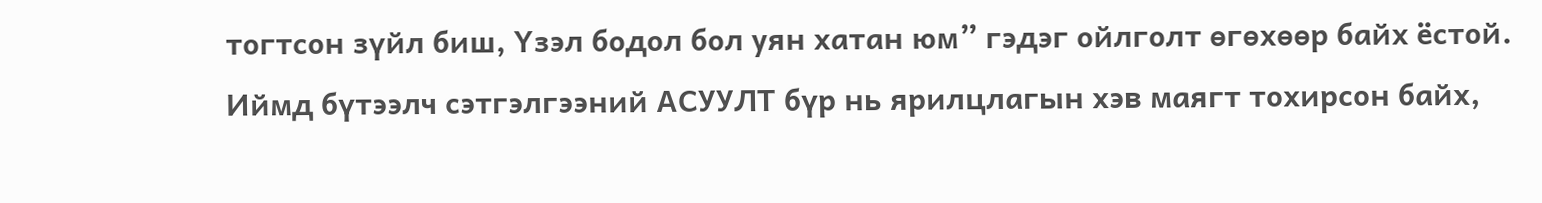тогтсон зүйл биш, Үзэл бодол бол уян хатан юм” гэдэг ойлголт өгөхөөр байх ёстой. Иймд бүтээлч сэтгэлгээний АСУУЛТ бүр нь ярилцлагын хэв маягт тохирсон байх,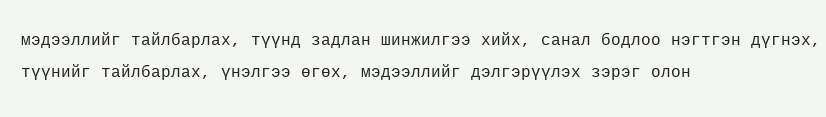мэдээллийг тайлбарлах, түүнд задлан шинжилгээ хийх, санал бодлоо нэгтгэн дүгнэх, түүнийг тайлбарлах, үнэлгээ өгөх, мэдээллийг дэлгэрүүлэх зэрэг олон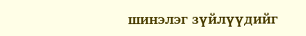шинэлэг зүйлүүдийг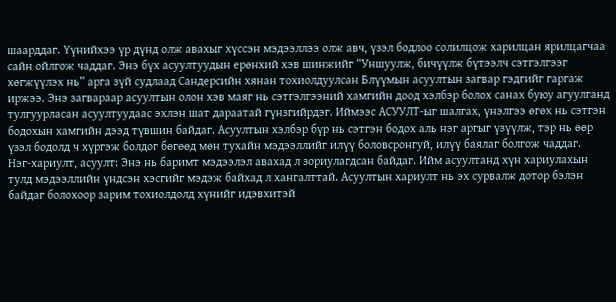шаарддаг. Үүнийхээ үр дүнд олж авахыг хүссэн мэдээллээ олж авч, үзэл бодлоо солилцож харилцан ярилцагчаа сайн ойлгож чаддаг. Энэ бүх асуултуудын ерөнхий хэв шинжийг “Уншуулж, бичүүлж бүтээлч сэтгэлгээг хөгжүүлэх нь” арга зүй судлаад Сандерсийн хянан тохиолдуулсан Блүүмын асуултын загвар гэдгийг гаргаж иржээ. Энэ загвараар асуултын олон хэв маяг нь сэтгэлгээний хамгийн доод хэлбэр болох санах буюу агуулганд тулгуурласан асуултуудаас эхлэн шат дараатай гүнзгийрдэг. Иймээс АСУУЛТ-ыг шалгах, үнэлгээ өгөх нь сэтгэн бодохын хамгийн дээд түвшин байдаг. Асуултын хэлбэр бүр нь сэтгэн бодох аль нэг аргыг үзүүлж, тэр нь өөр үзэл бодолд ч хүргэж болдог бөгөөд мөн тухайн мэдээллийг илүү боловсронгуй, илүү баялаг болгож чаддаг.
Нэг-хариулт, асуулт: Энэ нь баримт мэдээлэл авахад л зориулагдсан байдаг. Ийм асуултанд хүн хариулахын тулд мэдээллийн үндсэн хэсгийг мэдэж байхад л хангалттай. Асуултын хариулт нь эх сурвалж дотор бэлэн байдаг болохоор зарим тохиолдолд хүнийг идэвхитэй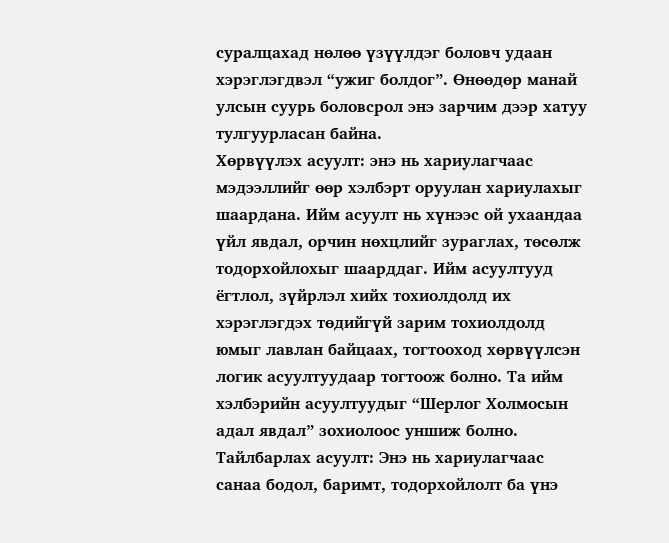суралцахад нөлөө үзүүлдэг боловч удаан хэрэглэгдвэл “ужиг болдог”. Өнөөдөр манай улсын суурь боловсрол энэ зарчим дээр хатуу тулгуурласан байна.
Хөрвүүлэх асуулт: энэ нь хариулагчаас мэдээллийг өөр хэлбэрт оруулан хариулахыг шаардана. Ийм асуулт нь хүнээс ой ухаандаа үйл явдал, орчин нөхцлийг зураглах, төсөлж тодорхойлохыг шаарддаг. Ийм асуултууд ёгтлол, зүйрлэл хийх тохиолдолд их хэрэглэгдэх төдийгүй зарим тохиолдолд юмыг лавлан байцаах, тогтооход хөрвүүлсэн логик асуултуудаар тогтоож болно. Та ийм хэлбэрийн асуултуудыг “Шерлог Холмосын адал явдал” зохиолоос уншиж болно.
Тайлбарлах асуулт: Энэ нь хариулагчаас санаа бодол, баримт, тодорхойлолт ба үнэ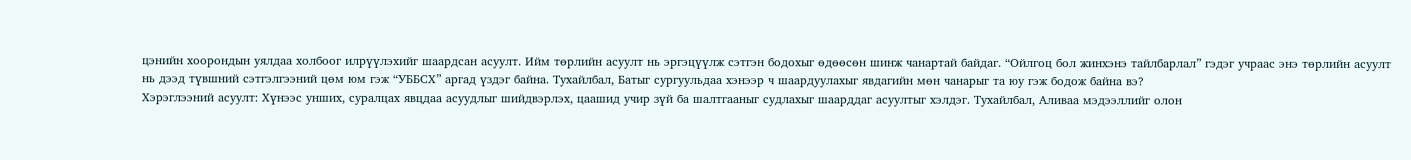цэнийн хоорондын уялдаа холбоог илрүүлэхийг шаардсан асуулт. Ийм төрлийн асуулт нь эргэцүүлж сэтгэн бодохыг өдөөсөн шинж чанартай байдаг. “Ойлгоц бол жинхэнэ тайлбарлал” гэдэг учраас энэ төрлийн асуулт нь дээд түвшний сэтгэлгээний цөм юм гэж “УББСХ” аргад үздэг байна. Тухайлбал, Батыг сургуульдаа хэнээр ч шаардуулахыг явдагийн мөн чанарыг та юу гэж бодож байна вэ?
Хэрэглээний асуулт: Хүнээс унших, суралцах явцдаа асуудлыг шийдвэрлэх, цаашид учир зүй ба шалтгааныг судлахыг шаарддаг асуултыг хэлдэг. Тухайлбал, Аливаа мэдээллийг олон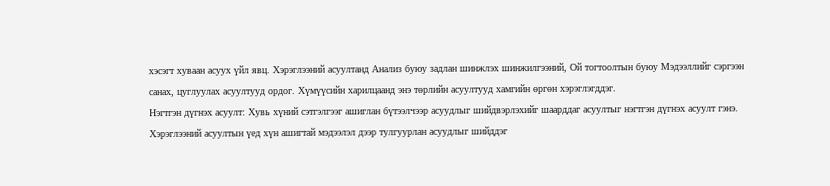хэсэгт хуваан асуух үйл явц. Хэрэглээний асуултанд Анализ буюу задлан шинжлэх шинжилгээний, Ой тогтоолтын буюу Мэдээллийг сэргээн санах, цуглуулах асуултууд ордог. Хүмүүсийн харилцаанд энэ төрлийн асуултууд хамгийн өргөн хэрэглэгддэг.
Нэгтгэн дүгнэх асуулт: Хувь хүний сэтгэлгээг ашиглан бүтээлчээр асуудлыг шийдвэрлэхийг шаарддаг асуултыг нэгтгэн дүгнэх асуулт гэнэ. Хэрэглээний асуултын үед хүн ашигтай мэдээлэл дээр тулгуурлан асуудлыг шийддэг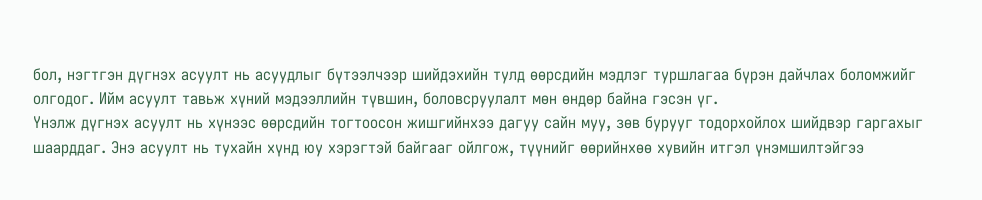бол, нэгтгэн дүгнэх асуулт нь асуудлыг бүтээлчээр шийдэхийн тулд өөрсдийн мэдлэг туршлагаа бүрэн дайчлах боломжийг олгодог. Ийм асуулт тавьж хүний мэдээллийн түвшин, боловсруулалт мөн өндөр байна гэсэн үг.
Үнэлж дүгнэх асуулт нь хүнээс өөрсдийн тогтоосон жишгийнхээ дагуу сайн муу, зөв бурууг тодорхойлох шийдвэр гаргахыг шаарддаг. Энэ асуулт нь тухайн хүнд юу хэрэгтэй байгааг ойлгож, түүнийг өөрийнхөө хувийн итгэл үнэмшилтэйгээ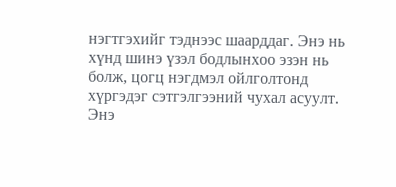нэгтгэхийг тэднээс шаарддаг. Энэ нь хүнд шинэ үзэл бодлынхоо эзэн нь болж, цогц нэгдмэл ойлголтонд хүргэдэг сэтгэлгээний чухал асуулт. Энэ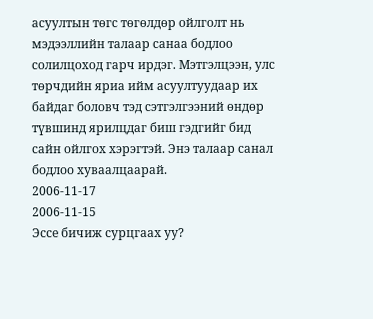асуултын төгс төгөлдөр ойлголт нь мэдээллийн талаар санаа бодлоо солилцоход гарч ирдэг. Мэтгэлцээн, улс төрчдийн яриа ийм асуултуудаар их байдаг боловч тэд сэтгэлгээний өндөр түвшинд ярилцдаг биш гэдгийг бид сайн ойлгох хэрэгтэй. Энэ талаар санал бодлоо хуваалцаарай.
2006-11-17
2006-11-15
Эссе бичиж сурцгаах уу?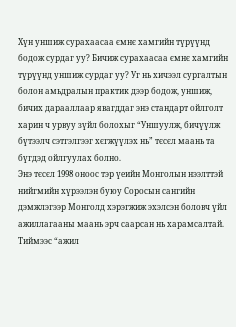Хүн уншиж сурахаасаа ємнє хамгийн түрүүнд бодож сурдаг уу? Бичиж сурахаасаа ємнє хамгийн түрүүнд уншиж сурдаг уу? Уг нь хичээл сургалтын болон амьдралын практик дээр бодож, уншиж, бичих дарааллаар явагддаг энэ стандарт ойлголт харин ч урвуу зүйл болохыг “Уншуулж, бичүүлж бүтээлч сэтгэлгээг хєгжүүлэх нь” тєсєл маань та бүгдэд ойлгуулах болно.
Энэ тєсєл 1998 оноос тэр үеийн Монголын нээлттэй нийгмийн хүрээлэн буюу Соросын сангийн дэмжлэгээр Монголд хэрэгжиж эхэлсэн боловч үйл ажиллагааны маань эрч саарсан нь харамсалтай. Тиймээс “ажил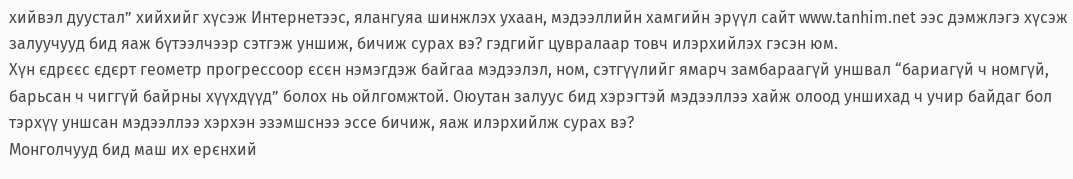хийвэл дуустал” хийхийг хүсэж Интернетээс, ялангуяа шинжлэх ухаан, мэдээллийн хамгийн эрүүл сайт www.tanhim.net ээс дэмжлэгэ хүсэж залуучууд бид яаж бүтээлчээр сэтгэж уншиж, бичиж сурах вэ? гэдгийг цувралаар товч илэрхийлэх гэсэн юм.
Хүн єдрєєс єдєрт геометр прогрессоор єсєн нэмэгдэж байгаа мэдээлэл, ном, сэтгүүлийг ямарч замбараагүй уншвал “бариагүй ч номгүй, барьсан ч чиггүй байрны хүүхдүүд” болох нь ойлгомжтой. Оюутан залуус бид хэрэгтэй мэдээллээ хайж олоод уншихад ч учир байдаг бол тэрхүү уншсан мэдээллээ хэрхэн эзэмшснээ эссе бичиж, яаж илэрхийлж сурах вэ?
Монголчууд бид маш их ерєнхий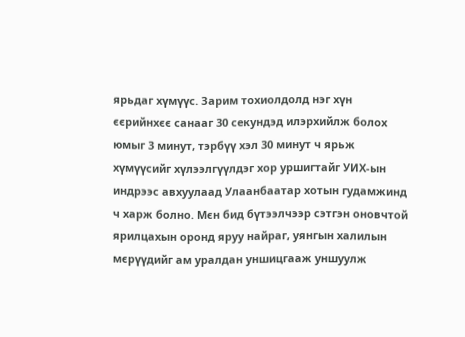ярьдаг хүмүүс. Зарим тохиолдолд нэг хүн єєрийнхєє санааг 30 секундэд илэрхийлж болох юмыг 3 минут, тэрбүү хэл 30 минут ч ярьж хүмүүсийг хүлээлгүүлдэг хор уршигтайг УИХ-ын индрээс авхуулаад Улаанбаатар хотын гудамжинд ч харж болно. Мєн бид бүтээлчээр сэтгэн оновчтой ярилцахын оронд яруу найраг, уянгын халилын мєрүүдийг ам уралдан уншицгааж уншуулж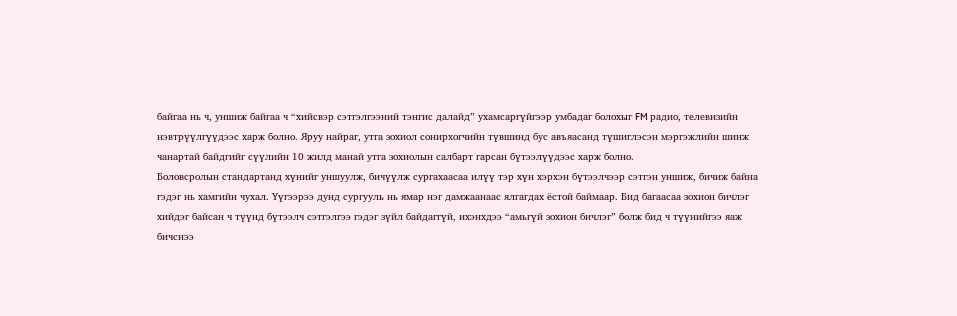байгаа нь ч, уншиж байгаа ч “хийсвэр сэтгэлгээний тэнгис далайд” ухамсаргүйгээр умбадаг болохыг FM радио, телевизийн нэвтрүүлгүүдээс харж болно. Яруу найраг, утга зохиол сонирхогчийн түвшинд бус авъяасанд түшиглэсэн мэргэжлийн шинж чанартай байдгийг сүүлийн 10 жилд манай утга зохиолын салбарт гарсан бүтээлүүдээс харж болно.
Боловсролын стандартанд хүнийг уншуулж, бичүүлж сургахаасаа илүү тэр хүн хэрхэн бүтээлчээр сэтгэн уншиж, бичиж байна гэдэг нь хамгийн чухал. Үүгээрээ дунд сургууль нь ямар нэг дамжаанаас ялгагдах ёстой баймаар. Бид багаасаа зохион бичлэг хийдэг байсан ч түүнд бүтээлч сэтгэлгээ гэдэг зүйл байдаггүй, ихэнхдээ “амьгүй зохион бичлэг” болж бид ч түүнийгээ яаж бичснээ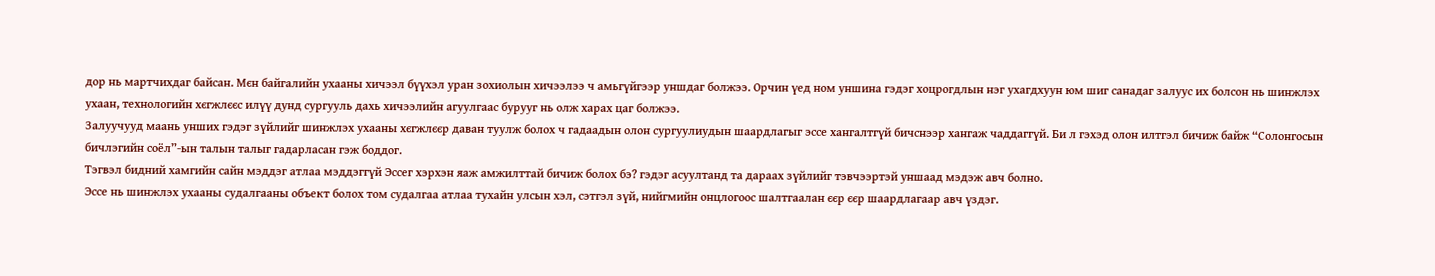дор нь мартчихдаг байсан. Мєн байгалийн ухааны хичээл бүүхэл уран зохиолын хичээлээ ч амьгүйгээр уншдаг болжээ. Орчин үед ном уншина гэдэг хоцрогдлын нэг ухагдхуун юм шиг санадаг залуус их болсон нь шинжлэх ухаан, технологийн хєгжлєєс илүү дунд сургууль дахь хичээлийн агуулгаас бурууг нь олж харах цаг болжээ.
Залуучууд маань унших гэдэг зүйлийг шинжлэх ухааны хєгжлєєр даван туулж болох ч гадаадын олон сургуулиудын шаардлагыг эссе хангалтгүй бичснээр хангаж чаддаггүй. Би л гэхэд олон илтгэл бичиж байж “Солонгосын бичлэгийн соёл”-ын талын талыг гадарласан гэж боддог.
Тэгвэл бидний хамгийн сайн мэддэг атлаа мэддэггүй Эссег хэрхэн яаж амжилттай бичиж болох бэ? гэдэг асуултанд та дараах зүйлийг тэвчээртэй уншаад мэдэж авч болно.
Эссе нь шинжлэх ухааны судалгааны объект болох том судалгаа атлаа тухайн улсын хэл, сэтгэл зүй, нийгмийн онцлогоос шалтгаалан єєр єєр шаардлагаар авч үздэг.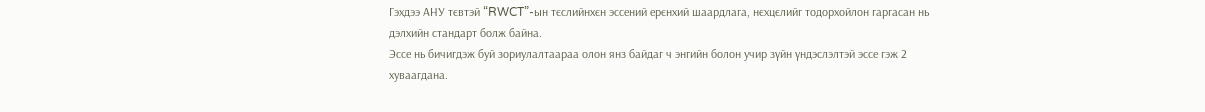Гэхдээ АНУ тєвтэй “RWCT”-ын тєслийнхєн эссений ерєнхий шаардлага, нєхцєлийг тодорхойлон гаргасан нь дэлхийн стандарт болж байна.
Эссе нь бичигдэж буй зориулалтаараа олон янз байдаг ч энгийн болон учир зүйн үндэслэлтэй эссе гэж 2 хуваагдана.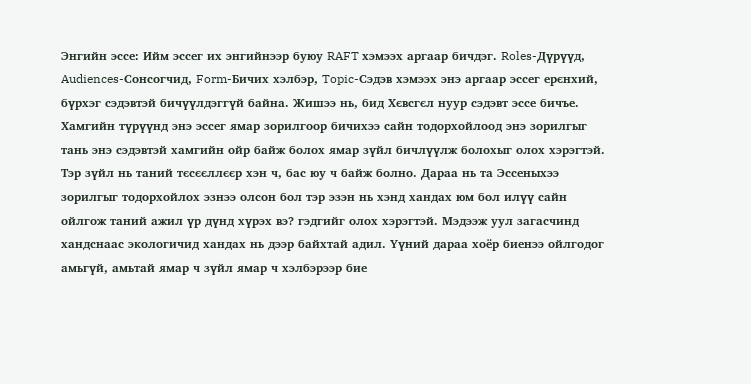Энгийн эссе: Ийм эссег их энгийнээр буюу RAFT хэмээх аргаар бичдэг. Roles-Дүрүүд, Audiences-Сонсогчид, Form-Бичих хэлбэр, Topic-Сэдэв хэмээх энэ аргаар эссег ерєнхий, бүрхэг сэдэвтэй бичүүлдэггүй байна. Жишээ нь, бид Хєвсгєл нуур сэдэвт эссе бичъе.
Хамгийн түрүүнд энэ эссег ямар зорилгоор бичихээ сайн тодорхойлоод энэ зорилгыг тань энэ сэдэвтэй хамгийн ойр байж болох ямар зүйл бичлүүлж болохыг олох хэрэгтэй. Тэр зүйл нь таний тєсєєллєєр хэн ч, бас юу ч байж болно. Дараа нь та Эссеныхээ зорилгыг тодорхойлох эзнээ олсон бол тэр эзэн нь хэнд хандах юм бол илүү сайн ойлгож таний ажил үр дүнд хүрэх вэ? гэдгийг олох хэрэгтэй. Мэдээж уул загасчинд хандснаас экологичид хандах нь дээр байхтай адил. Үүний дараа хоёр биенээ ойлгодог амьгүй, амьтай ямар ч зүйл ямар ч хэлбэрээр бие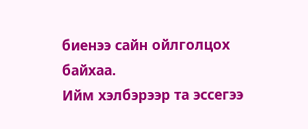биенээ сайн ойлголцох байхаа.
Ийм хэлбэрээр та эссегээ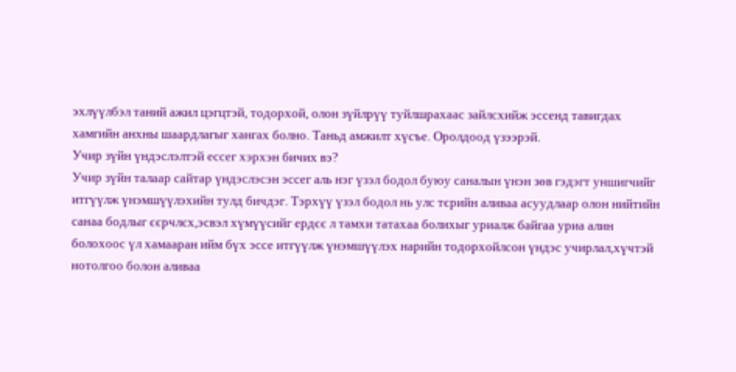эхлүүлбэл таний ажил цэгцтэй, тодорхой, олон зүйлрүү туйлшрахаас зайлсхийж эссенд тавигдах хамгийн анхны шаардлагыг хангах болно. Таньд амжилт хүсъе. Оролдоод үзээрэй.
Учир зүйн үндэслэлтэй ессег хэрхэн бичих вэ?
Учир зүйн талаар сайтар үндэслэсэн эссег аль нэг үзэл бодол буюу саналын үнэн зөв гэдэгт уншигчийг итгүүлж үнэмшүүлэхийн тулд бичдэг. Тэрхүү үзэл бодол нь улс тєрийн аливаа асуудлаар олон нийтийн санаа бодлыг єєрчлєх,эсвэл хүмүүсийг ердєє л тамхи татахаа болихыг уриалж байгаа уриа алин болохоос үл хамааран ийм бүх эссе итгүүлж үнэмшүүлэх нарийн тодорхойлсон үндэс учирлал,хүчтэй нотолгоо болон аливаа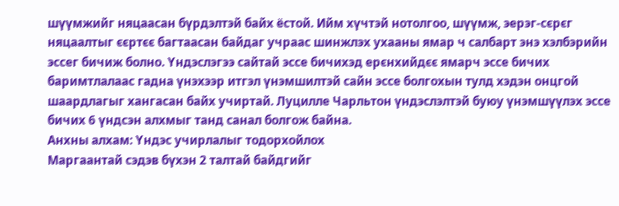шүүмжийг няцаасан бүрдэлтэй байх ёстой. Ийм хүчтэй нотолгоо, шүүмж, эерэг-сєрєг няцаалтыг єєртєє багтаасан байдаг учраас шинжлэх ухааны ямар ч салбарт энэ хэлбэрийн эссег бичиж болно. Үндэслэгээ сайтай эссе бичихэд ерєнхийдєє ямарч эссе бичих баримтлалаас гадна үнэхээр итгэл үнэмшилтэй сайн эссе болгохын тулд хэдэн онцгой шаардлагыг хангасан байх учиртай. Луцилле Чарльтон үндэслэлтэй буюу үнэмшүүлэх эссе бичих 6 үндсэн алхмыг танд санал болгож байна.
Анхны алхам: Үндэс учирлалыг тодорхойлох
Маргаантай сэдэв бүхэн 2 талтай байдгийг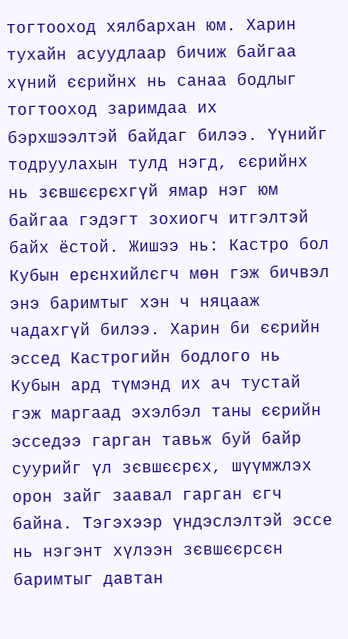тогтооход хялбархан юм. Харин тухайн асуудлаар бичиж байгаа хүний єєрийнх нь санаа бодлыг тогтооход заримдаа их бэрхшээлтэй байдаг билээ. Үүнийг тодруулахын тулд нэгд, єєрийнх нь зєвшєєрєхгүй ямар нэг юм байгаа гэдэгт зохиогч итгэлтэй байх ёстой. Жишээ нь: Кастро бол Кубын ерєнхийлєгч мөн гэж бичвэл энэ баримтыг хэн ч няцааж чадахгүй билээ. Харин би єєрийн эссед Кастрогийн бодлого нь Кубын ард түмэнд их ач тустай гэж маргаад эхэлбэл таны єєрийн эсседээ гарган тавьж буй байр суурийг үл зєвшєєрєх, шүүмжлэх орон зайг заавал гарган єгч байна. Тэгэхээр үндэслэлтэй эссе нь нэгэнт хүлээн зєвшєєрсєн баримтыг давтан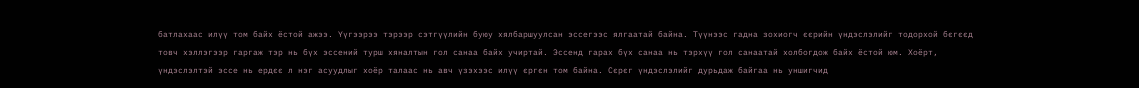батлахаас илүү том байх ёстой ажээ. Үүгээрээ тэрээр сэтгүүлийн буюу хялбаршуулсан эссегээс ялгаатай байна. Түүнээс гадна зохиогч єєрийн үндэслэлийг тодорхой бєгєєд товч хэллэгээр гаргаж тэр нь бүх эссений турш хяналтын гол санаа байх учиртай. Эссенд гарах бүх санаа нь тэрхүү гол санаатай холбогдож байх ёстой юм. Хоёрт, үндэслэлтэй эссе нь ердєє л нэг асуудлыг хоёр талаас нь авч үзэхээс илүү єргєн том байна. Сєрєг үндэслэлийг дурьдаж байгаа нь уншигчид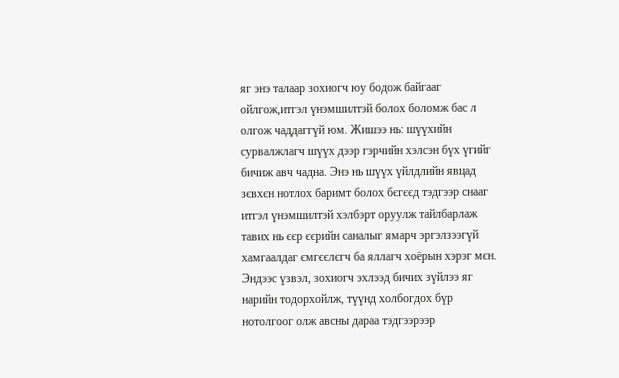яг энэ талаар зохиогч юу бодож байгааг ойлгож,итгэл үнэмшилтэй болох боломж бас л олгож чаддаггүй юм. Жишээ нь: шүүхийн сурвалжлагч шүүх дээр гэрчийн хэлсэн бүх үгийг бичиж авч чадна. Энэ нь шүүх үйлдлийн явцад зєвхєн нотлох баримт болох бєгєєд тэдгээр снааг итгэл үнэмшилтэй хэлбэрт оруулж тайлбарлаж тавих нь єєр єєрийн саналыг ямарч эргэлзээгүй хамгаалдаг ємгєєлєгч ба яллагч хоёрын хэрэг мєн. Эндээс үзвэл, зохиогч эхлээд бичих зүйлээ яг нарийн тодорхойлж, түүнд холбогдох бүр нотолгоог олж авсны дараа тэдгээрээр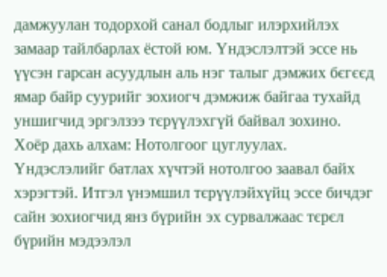дамжуулан тодорхой санал бодлыг илэрхийлэх замаар тайлбарлах ёстой юм. Үндэслэлтэй эссе нь үүсэн гарсан асуудлын аль нэг талыг дэмжих бєгєєд ямар байр суурийг зохиогч дэмжиж байгаа тухайд уншигчид эргэлзээ тєрүүлэхгүй байвал зохино.
Хоёр дахь алхам: Нотолгоог цуглуулах.
Үндэслэлийг батлах хүчтэй нотолгоо заавал байх хэрэгтэй. Итгэл үнэмшил тєрүүлэйхүйц эссе бичдэг сайн зохиогчид янз бүрийн эх сурвалжаас тєрєл бүрийн мэдээлэл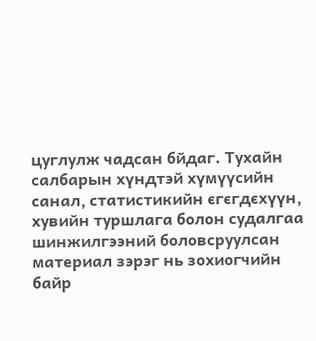цуглулж чадсан бйдаг. Тухайн салбарын хүндтэй хүмүүсийн санал, статистикийн єгєгдєхүүн, хувийн туршлага болон судалгаа шинжилгээний боловсруулсан материал зэрэг нь зохиогчийн байр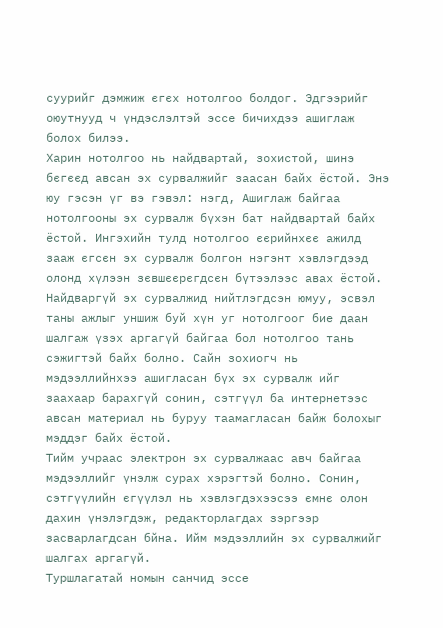суурийг дэмжиж єгєх нотолгоо болдог. Эдгээрийг оюутнууд ч үндэслэлтэй эссе бичихдээ ашиглаж болох билээ.
Харин нотолгоо нь найдвартай, зохистой, шинэ бєгєєд авсан эх сурвалжийг заасан байх ёстой. Энэ юу гэсэн үг вэ гэвэл: нэгд, Ашиглаж байгаа нотолгооны эх сурвалж бүхэн бат найдвартай байх ёстой. Ингэхийн тулд нотолгоо єєрийнхєє ажилд зааж єгсєн эх сурвалж болгон нэгэнт хэвлэгдээд олонд хүлээн зєвшєєрєгдсєн бүтээлээс авах ёстой. Найдваргүй эх сурвалжид нийтлэгдсэн юмуу, эсвэл таны ажлыг уншиж буй хүн уг нотолгоог бие даан шалгаж үзэх аргагүй байгаа бол нотолгоо тань сэжигтэй байх болно. Сайн зохиогч нь мэдээллийнхээ ашигласан бүх эх сурвалж ийг заахаар барахгүй сонин, сэтгүүл ба интернетээс авсан материал нь буруу таамагласан байж болохыг мэддэг байх ёстой.
Тийм учраас электрон эх сурвалжаас авч байгаа мэдээллийг үнэлж сурах хэрэгтэй болно. Сонин, сэтгүүлийн єгүүлэл нь хэвлэгдэхээсээ ємнє олон дахин үнэлэгдэж, редакторлагдах зэргээр засварлагдсан бйна. Ийм мэдээллийн эх сурвалжийг шалгах аргагүй.
Туршлагатай номын санчид эссе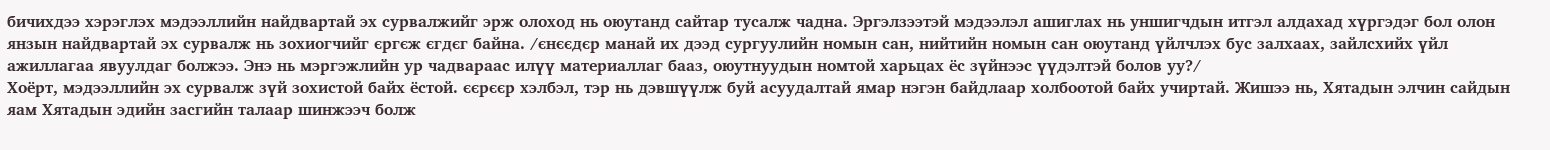бичихдээ хэрэглэх мэдээллийн найдвартай эх сурвалжийг эрж олоход нь оюутанд сайтар тусалж чадна. Эргэлзээтэй мэдээлэл ашиглах нь уншигчдын итгэл алдахад хүргэдэг бол олон янзын найдвартай эх сурвалж нь зохиогчийг єргєж єгдєг байна. /єнєєдєр манай их дээд сургуулийн номын сан, нийтийн номын сан оюутанд үйлчлэх бус залхаах, зайлсхийх үйл ажиллагаа явуулдаг болжээ. Энэ нь мэргэжлийн ур чадвараас илүү материаллаг бааз, оюутнуудын номтой харьцах ёс зүйнээс үүдэлтэй болов уу?/
Хоёрт, мэдээллийн эх сурвалж зүй зохистой байх ёстой. єєрєєр хэлбэл, тэр нь дэвшүүлж буй асуудалтай ямар нэгэн байдлаар холбоотой байх учиртай. Жишээ нь, Хятадын элчин сайдын яам Хятадын эдийн засгийн талаар шинжээч болж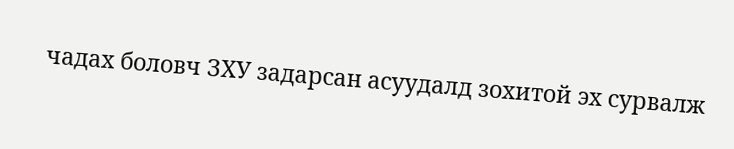чадах боловч ЗХУ задарсан асуудалд зохитой эх сурвалж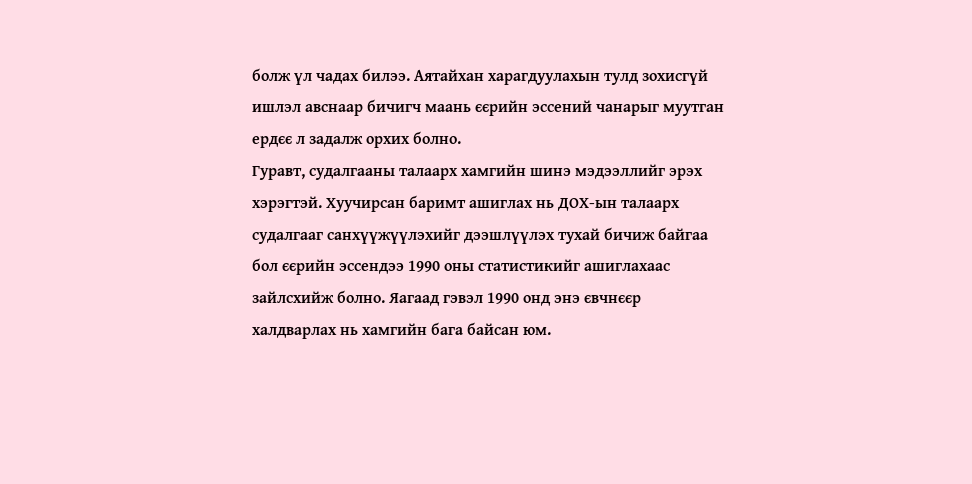болж үл чадах билээ. Аятайхан харагдуулахын тулд зохисгүй ишлэл авснаар бичигч маань єєрийн эссений чанарыг муутган ердєє л задалж орхих болно.
Гуравт, судалгааны талаарх хамгийн шинэ мэдээллийг эрэх хэрэгтэй. Хуучирсан баримт ашиглах нь ДОХ-ын талаарх судалгааг санхүүжүүлэхийг дээшлүүлэх тухай бичиж байгаа бол єєрийн эссендээ 1990 оны статистикийг ашиглахаас зайлсхийж болно. Яагаад гэвэл 1990 онд энэ євчнєєр халдварлах нь хамгийн бага байсан юм.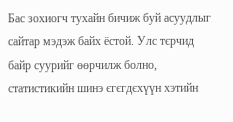Бас зохиогч тухайн бичиж буй асуудлыг сайтар мэдэж байх ёстой. Улс тєрчид байр суурийг өөрчилж болно, статистикийн шинэ єгєгдєхүүн хэтийн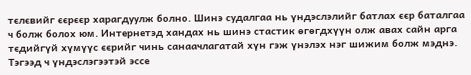тєлєвийг єєрєєр харагдуулж болно. Шинэ судалгаа нь үндэслэлийг батлах єєр баталгаа ч болж болох юм. Интернетэд хандах нь шинэ стастик өгөгдхүүн олж авах сайн арга тєдийгүй хүмүүс єєрийг чинь санаачлагатай хүн гэж үнэлэх нэг шижим болж мэднэ.
Тэгээд ч үндэслэгээтэй эссе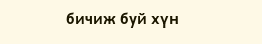бичиж буй хүн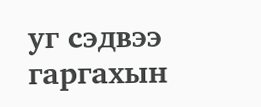уг сэдвээ гаргахын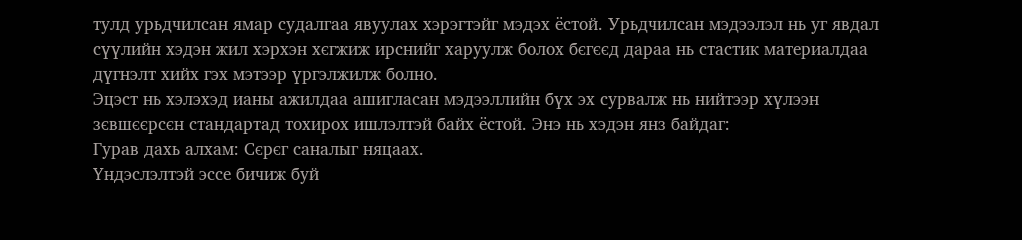тулд урьдчилсан ямар судалгаа явуулах хэрэгтэйг мэдэх ёстой. Урьдчилсан мэдээлэл нь уг явдал сүүлийн хэдэн жил хэрхэн хєгжиж ирснийг харуулж болох бєгєєд дараа нь стастик материалдаа дүгнэлт хийх гэх мэтээр үргэлжилж болно.
Эцэст нь хэлэхэд ианы ажилдаа ашигласан мэдээллийн бүх эх сурвалж нь нийтээр хүлээн зєвшєєрсєн стандартад тохирох ишлэлтэй байх ёстой. Энэ нь хэдэн янз байдаг:
Гурав дахь алхам: Сєрєг саналыг няцаах.
Үндэслэлтэй эссе бичиж буй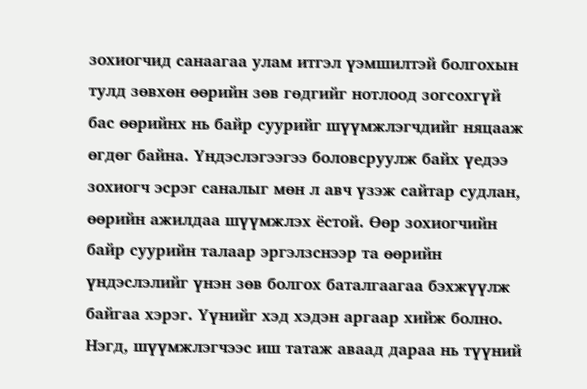зохиогчид санаагаа улам итгэл үэмшилтэй болгохын тулд зөвхөн өөрийн зөв гөдгийг нотлоод зогсохгүй бас өөрийнх нь байр суурийг шүүмжлэгчдийг няцааж өгдөг байна. Үндэслэгээгээ боловсруулж байх үедээ зохиогч эсрэг саналыг мөн л авч үзэж сайтар судлан, өөрийн ажилдаа шүүмжлэх ёстой. Өөр зохиогчийн байр суурийн талаар эргэлзснээр та өөрийн үндэслэлийг үнэн зөв болгох баталгаагаа бэхжүүлж байгаа хэрэг. Үүнийг хэд хэдэн аргаар хийж болно. Нэгд, шүүмжлэгчээс иш татаж аваад дараа нь түүний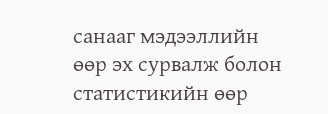санааг мэдээллийн өөр эх сурвалж болон статистикийн өөр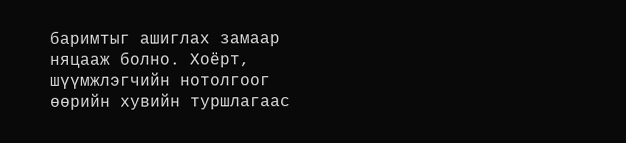баримтыг ашиглах замаар няцааж болно. Хоёрт, шүүмжлэгчийн нотолгоог өөрийн хувийн туршлагаас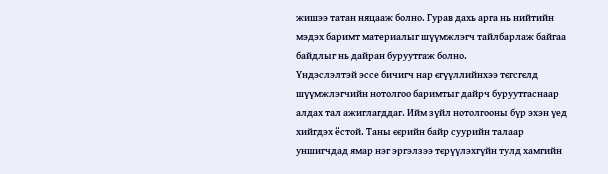жишээ татан няцааж болно. Гурав дахь арга нь нийтийн мэдэх баримт материалыг шүүмжлэгч тайлбарлаж байгаа байдлыг нь дайран буруутгаж болно.
Үндэслэлтэй эссе бичигч нар єгүүллийнхээ тєгсгєлд шүүмжлэгчийн нотолгоо баримтыг дайрч буруутгаснаар алдах тал ажиглагддаг. Ийм зүйл нотолгооны бүр эхэн үед хийгдэх ёстой. Таны єєрийн байр суурийн талаар уншигчдад ямар нэг эргэлзээ тєрүүлэхгүйн тулд хамгийн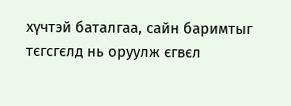хүчтэй баталгаа, сайн баримтыг тєгсгєлд нь оруулж єгвєл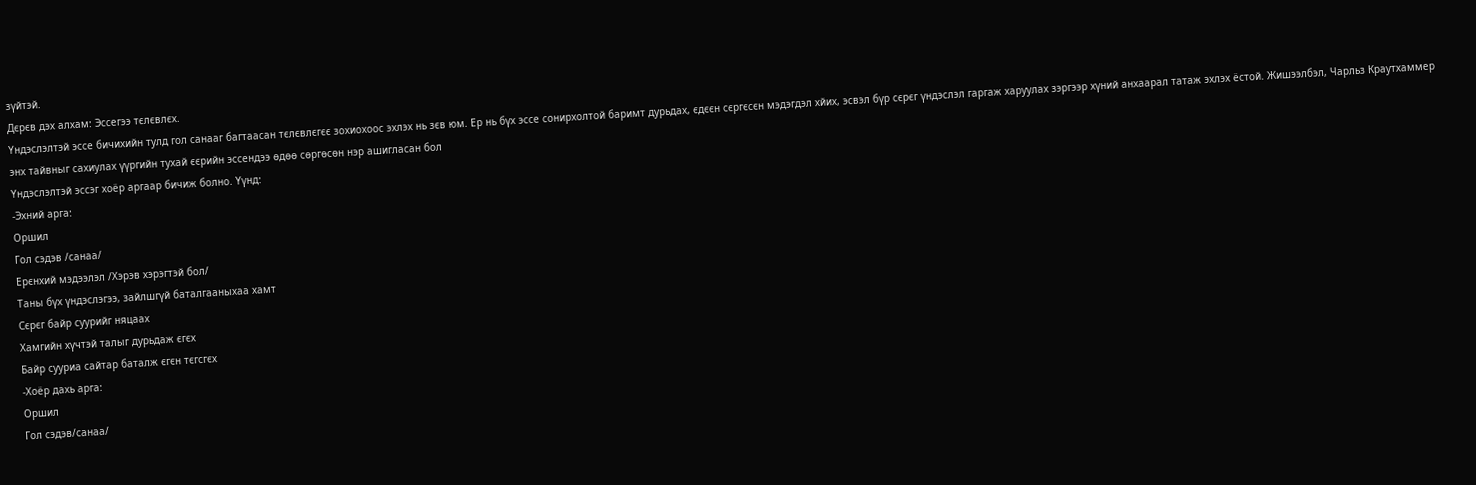зүйтэй.
Дєрєв дэх алхам: Эссегээ тєлєвлєх.
Үндэслэлтэй эссе бичихийн тулд гол санааг багтаасан тєлєвлєгєє зохиохоос эхлэх нь зєв юм. Ер нь бүх эссе сонирхолтой баримт дурьдах, єдєєн сєргєсєн мэдэгдэл хйих, эсвэл бүр сєрєг үндэслэл гаргаж харуулах зэргээр хүний анхаарал татаж эхлэх ёстой. Жишээлбэл, Чарльз Краутхаммер энх тайвныг сахиулах үүргийн тухай єєрийн эссендээ өдөө сөргөсөн нэр ашигласан бол
Үндэслэлтэй эссэг хоёр аргаар бичиж болно. Үүнд:
-Эхний арга:
Оршил
Гол сэдэв /санаа/
Ерєнхий мэдээлэл /Хэрэв хэрэгтэй бол/
Таны бүх үндэслэгээ, зайлшгүй баталгааныхаа хамт
Сєрєг байр суурийг няцаах
Хамгийн хүчтэй талыг дурьдаж єгєх
Байр сууриа сайтар баталж єгєн тєгсгєх
-Хоёр дахь арга:
Оршил
Гол сэдэв/санаа/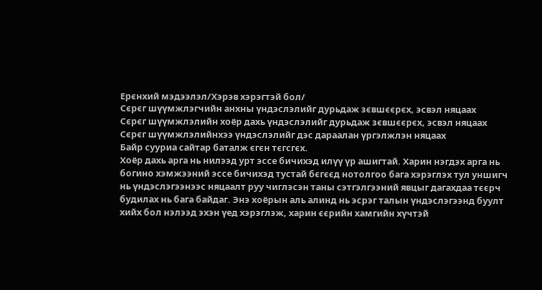Ерєнхий мэдээлэл/Хэрэв хэрэгтэй бол/
Сєрєг шүүмжлэгчийн анхны үндэслэлийг дурьдаж зєвшєєрєх, эсвэл няцаах
Сєрєг шүүмжлэлийн хоёр дахь үндэслэлийг дурьдаж зєвшєєрєх, эсвэл няцаах
Сєрєг шүүмжлэлийнхээ үндэслэлийг дэс дараалан үргэлжлэн няцаах
Байр сууриа сайтар баталж єгєн тєгсгєх.
Хоёр дахь арга нь нилээд урт эссе бичихэд илүү үр ашигтай. Харин нэгдэх арга нь богино хэмжээний эссе бичихэд тустай бєгєєд нотолгоо бага хэрэглэх тул уншигч нь үндэслэгээнээс няцаалт руу чиглэсэн таны сэтгэлгээний явцыг дагахдаа тєєрч будилах нь бага байдаг. Энэ хоёрын аль алинд нь эсрэг талын үндэслэгээнд буулт хийх бол нэлээд эхэн үед хэрэглэж, харин єєрийн хамгийн хүчтэй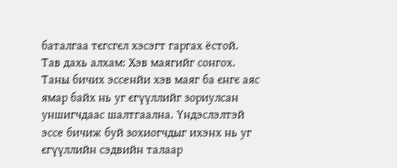баталгаа тєгсгєл хэсэгт гаргах ёстой.
Тав дахь алхам: Хэв маягийг сонгох.
Таны бичих эссенйи хэв маяг ба єнгє аяс ямар байх нь уг єгүүллийг зориулсан уншигчдаас шалтгаална. Үндэслэлтэй эссе бичиж буй зохиогчдыг ихэнх нь уг єгүүллийн сэдвийн талаар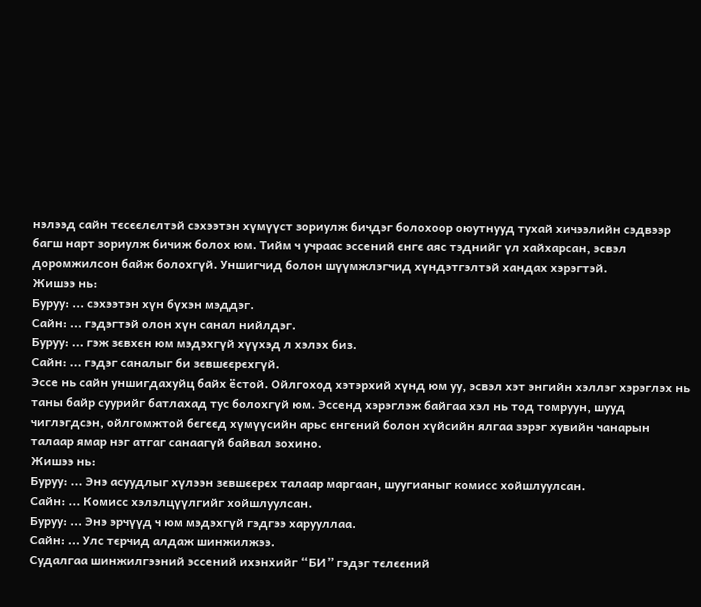нэлээд сайн тєсєєлєлтэй сэхээтэн хүмүүст зориулж бичдэг болохоор оюутнууд тухай хичээлийн сэдвээр багш нарт зориулж бичиж болох юм. Тийм ч учраас эссений єнгє аяс тэднийг үл хайхарсан, эсвэл доромжилсон байж болохгүй. Уншигчид болон шүүмжлэгчид хүндэтгэлтэй хандах хэрэгтэй.
Жишээ нь:
Буруу: ... сэхээтэн хүн бүхэн мэддэг.
Сайн: ... гэдэгтэй олон хүн санал нийлдэг.
Буруу: ... гэж зєвхєн юм мэдэхгүй хүүхэд л хэлэх биз.
Сайн: ... гэдэг саналыг би зєвшєєрєхгүй.
Эссе нь сайн уншигдахуйц байх ёстой. Ойлгоход хэтэрхий хүнд юм уу, эсвэл хэт энгийн хэллэг хэрэглэх нь таны байр суурийг батлахад тус болохгүй юм. Эссенд хэрэглэж байгаа хэл нь тод томруун, шууд чиглэгдсэн, ойлгомжтой бєгєєд хүмүүсийн арьс єнгєний болон хүйсийн ялгаа зэрэг хувийн чанарын талаар ямар нэг атгаг санаагүй байвал зохино.
Жишээ нь:
Буруу: ... Энэ асуудлыг хүлээн зєвшєєрєх талаар маргаан, шуугианыг комисс хойшлуулсан.
Сайн: ... Комисс хэлэлцүүлгийг хойшлуулсан.
Буруу: ... Энэ эрчүүд ч юм мэдэхгүй гэдгээ харууллаа.
Сайн: ... Улс тєрчид алдаж шинжилжээ.
Судалгаа шинжилгээний эссений ихэнхийг “БИ” гэдэг тєлєєний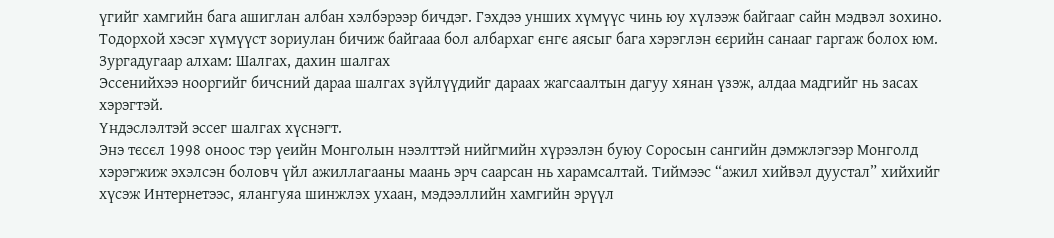үгийг хамгийн бага ашиглан албан хэлбэрээр бичдэг. Гэхдээ унших хүмүүс чинь юу хүлээж байгааг сайн мэдвэл зохино. Тодорхой хэсэг хүмүүст зориулан бичиж байгааа бол албархаг єнгє аясыг бага хэрэглэн єєрийн санааг гаргаж болох юм.
Зургадугаар алхам: Шалгах, дахин шалгах
Эссенийхээ нооргийг бичсний дараа шалгах зүйлүүдийг дараах жагсаалтын дагуу хянан үзэж, алдаа мадгийг нь засах хэрэгтэй.
Үндэслэлтэй эссег шалгах хүснэгт.
Энэ тєсєл 1998 оноос тэр үеийн Монголын нээлттэй нийгмийн хүрээлэн буюу Соросын сангийн дэмжлэгээр Монголд хэрэгжиж эхэлсэн боловч үйл ажиллагааны маань эрч саарсан нь харамсалтай. Тиймээс “ажил хийвэл дуустал” хийхийг хүсэж Интернетээс, ялангуяа шинжлэх ухаан, мэдээллийн хамгийн эрүүл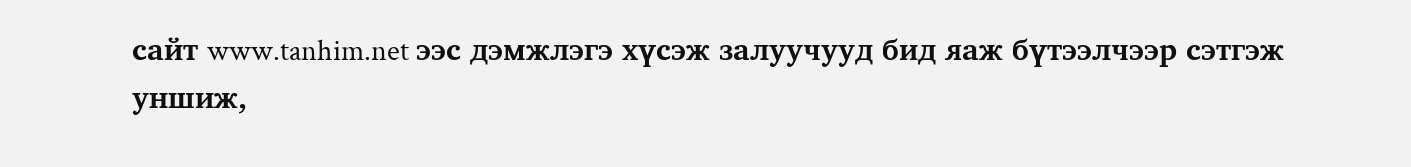сайт www.tanhim.net ээс дэмжлэгэ хүсэж залуучууд бид яаж бүтээлчээр сэтгэж уншиж,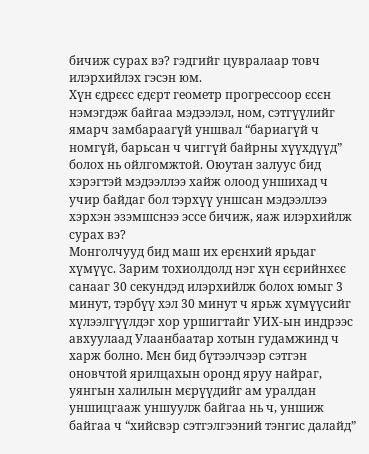бичиж сурах вэ? гэдгийг цувралаар товч илэрхийлэх гэсэн юм.
Хүн єдрєєс єдєрт геометр прогрессоор єсєн нэмэгдэж байгаа мэдээлэл, ном, сэтгүүлийг ямарч замбараагүй уншвал “бариагүй ч номгүй, барьсан ч чиггүй байрны хүүхдүүд” болох нь ойлгомжтой. Оюутан залуус бид хэрэгтэй мэдээллээ хайж олоод уншихад ч учир байдаг бол тэрхүү уншсан мэдээллээ хэрхэн эзэмшснээ эссе бичиж, яаж илэрхийлж сурах вэ?
Монголчууд бид маш их ерєнхий ярьдаг хүмүүс. Зарим тохиолдолд нэг хүн єєрийнхєє санааг 30 секундэд илэрхийлж болох юмыг 3 минут, тэрбүү хэл 30 минут ч ярьж хүмүүсийг хүлээлгүүлдэг хор уршигтайг УИХ-ын индрээс авхуулаад Улаанбаатар хотын гудамжинд ч харж болно. Мєн бид бүтээлчээр сэтгэн оновчтой ярилцахын оронд яруу найраг, уянгын халилын мєрүүдийг ам уралдан уншицгааж уншуулж байгаа нь ч, уншиж байгаа ч “хийсвэр сэтгэлгээний тэнгис далайд”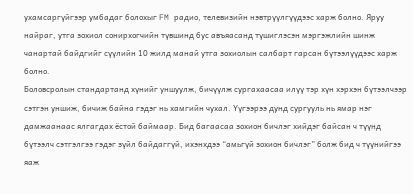ухамсаргүйгээр умбадаг болохыг FM радио, телевизийн нэвтрүүлгүүдээс харж болно. Яруу найраг, утга зохиол сонирхогчийн түвшинд бус авъяасанд түшиглэсэн мэргэжлийн шинж чанартай байдгийг сүүлийн 10 жилд манай утга зохиолын салбарт гарсан бүтээлүүдээс харж болно.
Боловсролын стандартанд хүнийг уншуулж, бичүүлж сургахаасаа илүү тэр хүн хэрхэн бүтээлчээр сэтгэн уншиж, бичиж байна гэдэг нь хамгийн чухал. Үүгээрээ дунд сургууль нь ямар нэг дамжаанаас ялгагдах ёстой баймаар. Бид багаасаа зохион бичлэг хийдэг байсан ч түүнд бүтээлч сэтгэлгээ гэдэг зүйл байдаггүй, ихэнхдээ “амьгүй зохион бичлэг” болж бид ч түүнийгээ яаж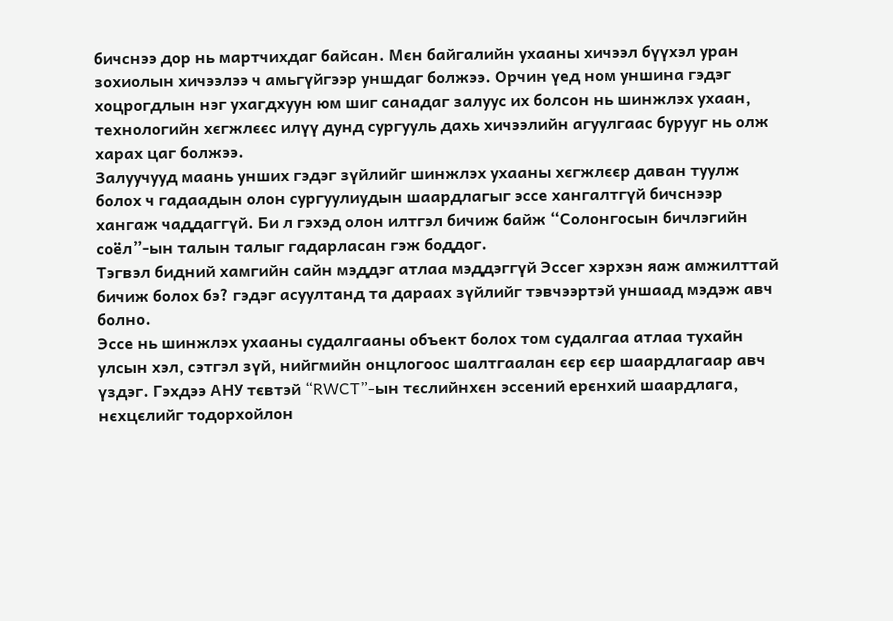бичснээ дор нь мартчихдаг байсан. Мєн байгалийн ухааны хичээл бүүхэл уран зохиолын хичээлээ ч амьгүйгээр уншдаг болжээ. Орчин үед ном уншина гэдэг хоцрогдлын нэг ухагдхуун юм шиг санадаг залуус их болсон нь шинжлэх ухаан, технологийн хєгжлєєс илүү дунд сургууль дахь хичээлийн агуулгаас бурууг нь олж харах цаг болжээ.
Залуучууд маань унших гэдэг зүйлийг шинжлэх ухааны хєгжлєєр даван туулж болох ч гадаадын олон сургуулиудын шаардлагыг эссе хангалтгүй бичснээр хангаж чаддаггүй. Би л гэхэд олон илтгэл бичиж байж “Солонгосын бичлэгийн соёл”-ын талын талыг гадарласан гэж боддог.
Тэгвэл бидний хамгийн сайн мэддэг атлаа мэддэггүй Эссег хэрхэн яаж амжилттай бичиж болох бэ? гэдэг асуултанд та дараах зүйлийг тэвчээртэй уншаад мэдэж авч болно.
Эссе нь шинжлэх ухааны судалгааны объект болох том судалгаа атлаа тухайн улсын хэл, сэтгэл зүй, нийгмийн онцлогоос шалтгаалан єєр єєр шаардлагаар авч үздэг. Гэхдээ АНУ тєвтэй “RWCT”-ын тєслийнхєн эссений ерєнхий шаардлага, нєхцєлийг тодорхойлон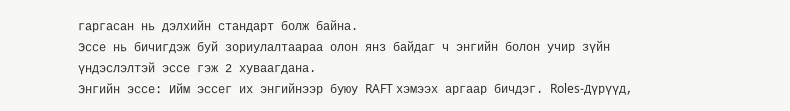гаргасан нь дэлхийн стандарт болж байна.
Эссе нь бичигдэж буй зориулалтаараа олон янз байдаг ч энгийн болон учир зүйн үндэслэлтэй эссе гэж 2 хуваагдана.
Энгийн эссе: Ийм эссег их энгийнээр буюу RAFT хэмээх аргаар бичдэг. Roles-Дүрүүд,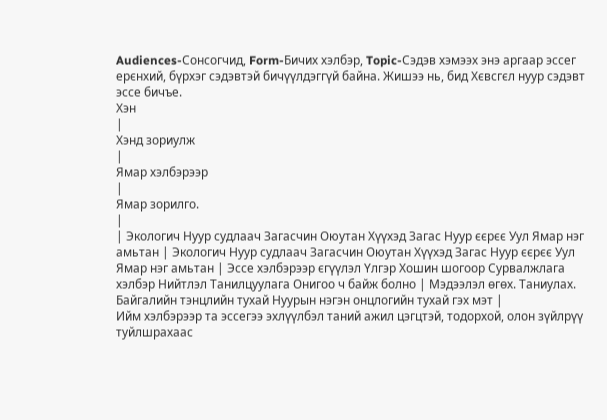Audiences-Сонсогчид, Form-Бичих хэлбэр, Topic-Сэдэв хэмээх энэ аргаар эссег ерєнхий, бүрхэг сэдэвтэй бичүүлдэггүй байна. Жишээ нь, бид Хєвсгєл нуур сэдэвт эссе бичъе.
Хэн
|
Хэнд зориулж
|
Ямар хэлбэрээр
|
Ямар зорилго.
|
| Экологич Нуур судлаач Загасчин Оюутан Хүүхэд Загас Нуур єєрєє Уул Ямар нэг амьтан | Экологич Нуур судлаач Загасчин Оюутан Хүүхэд Загас Нуур єєрєє Уул Ямар нэг амьтан | Эссе хэлбэрээр єгүүлэл Үлгэр Хошин шогоор Сурвалжлага хэлбэр Нийтлэл Танилцуулага Онигоо ч байж болно | Мэдээлэл өгөх. Таниулах. Байгалийн тэнцлийн тухай Нуурын нэгэн онцлогийн тухай гэх мэт |
Ийм хэлбэрээр та эссегээ эхлүүлбэл таний ажил цэгцтэй, тодорхой, олон зүйлрүү туйлшрахаас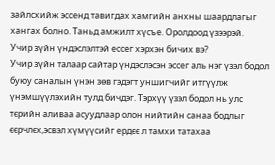зайлсхийж эссенд тавигдах хамгийн анхны шаардлагыг хангах болно. Таньд амжилт хүсъе. Оролдоод үзээрэй.
Учир зүйн үндэслэлтэй ессег хэрхэн бичих вэ?
Учир зүйн талаар сайтар үндэслэсэн эссег аль нэг үзэл бодол буюу саналын үнэн зөв гэдэгт уншигчийг итгүүлж үнэмшүүлэхийн тулд бичдэг. Тэрхүү үзэл бодол нь улс тєрийн аливаа асуудлаар олон нийтийн санаа бодлыг єєрчлєх,эсвэл хүмүүсийг ердєє л тамхи татахаа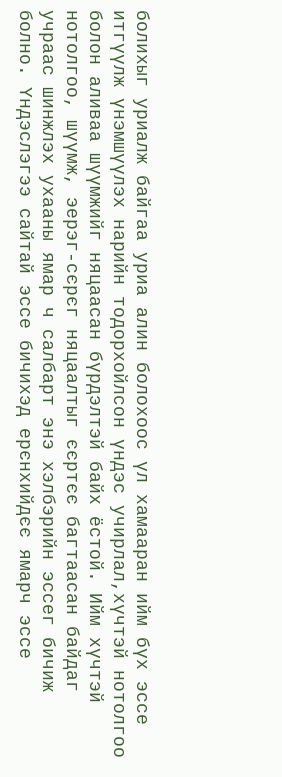болихыг уриалж байгаа уриа алин болохоос үл хамааран ийм бүх эссе итгүүлж үнэмшүүлэх нарийн тодорхойлсон үндэс учирлал,хүчтэй нотолгоо болон аливаа шүүмжийг няцаасан бүрдэлтэй байх ёстой. Ийм хүчтэй нотолгоо, шүүмж, эерэг-сєрєг няцаалтыг єєртєє багтаасан байдаг учраас шинжлэх ухааны ямар ч салбарт энэ хэлбэрийн эссег бичиж болно. Үндэслэгээ сайтай эссе бичихэд ерєнхийдєє ямарч эссе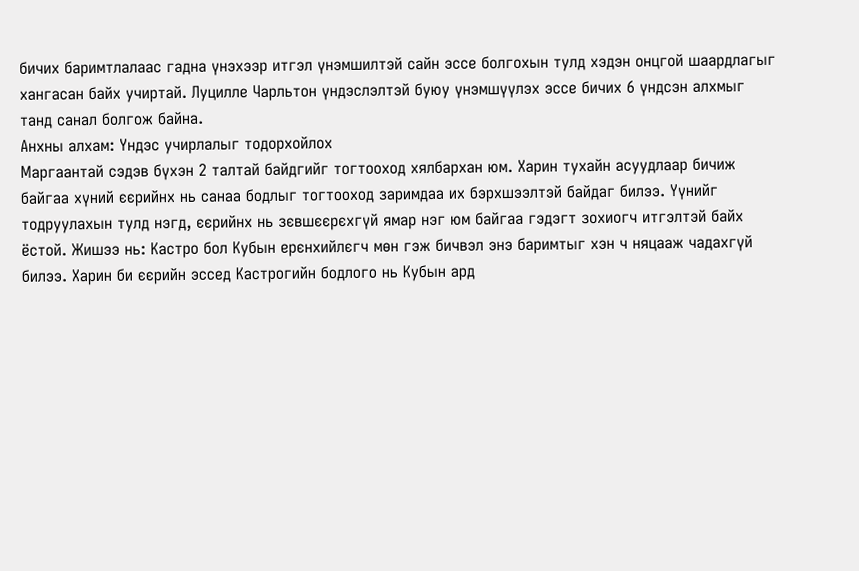бичих баримтлалаас гадна үнэхээр итгэл үнэмшилтэй сайн эссе болгохын тулд хэдэн онцгой шаардлагыг хангасан байх учиртай. Луцилле Чарльтон үндэслэлтэй буюу үнэмшүүлэх эссе бичих 6 үндсэн алхмыг танд санал болгож байна.
Анхны алхам: Үндэс учирлалыг тодорхойлох
Маргаантай сэдэв бүхэн 2 талтай байдгийг тогтооход хялбархан юм. Харин тухайн асуудлаар бичиж байгаа хүний єєрийнх нь санаа бодлыг тогтооход заримдаа их бэрхшээлтэй байдаг билээ. Үүнийг тодруулахын тулд нэгд, єєрийнх нь зєвшєєрєхгүй ямар нэг юм байгаа гэдэгт зохиогч итгэлтэй байх ёстой. Жишээ нь: Кастро бол Кубын ерєнхийлєгч мөн гэж бичвэл энэ баримтыг хэн ч няцааж чадахгүй билээ. Харин би єєрийн эссед Кастрогийн бодлого нь Кубын ард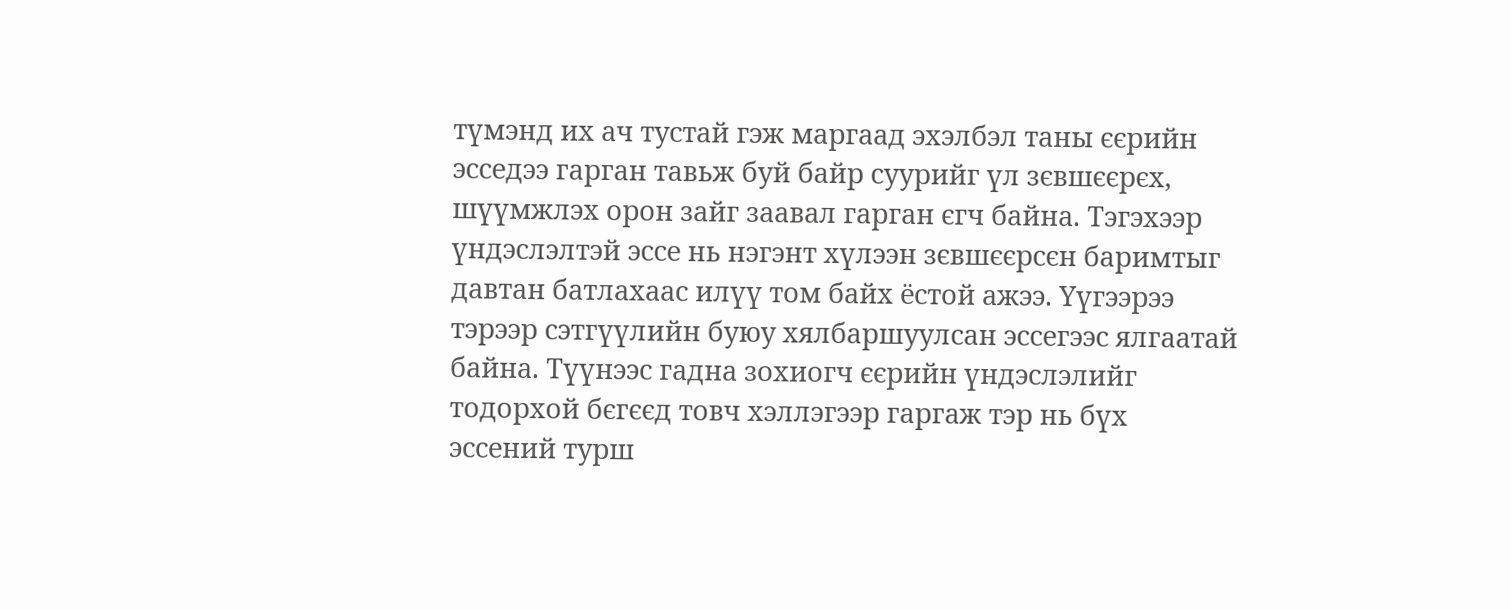түмэнд их ач тустай гэж маргаад эхэлбэл таны єєрийн эсседээ гарган тавьж буй байр суурийг үл зєвшєєрєх, шүүмжлэх орон зайг заавал гарган єгч байна. Тэгэхээр үндэслэлтэй эссе нь нэгэнт хүлээн зєвшєєрсєн баримтыг давтан батлахаас илүү том байх ёстой ажээ. Үүгээрээ тэрээр сэтгүүлийн буюу хялбаршуулсан эссегээс ялгаатай байна. Түүнээс гадна зохиогч єєрийн үндэслэлийг тодорхой бєгєєд товч хэллэгээр гаргаж тэр нь бүх эссений турш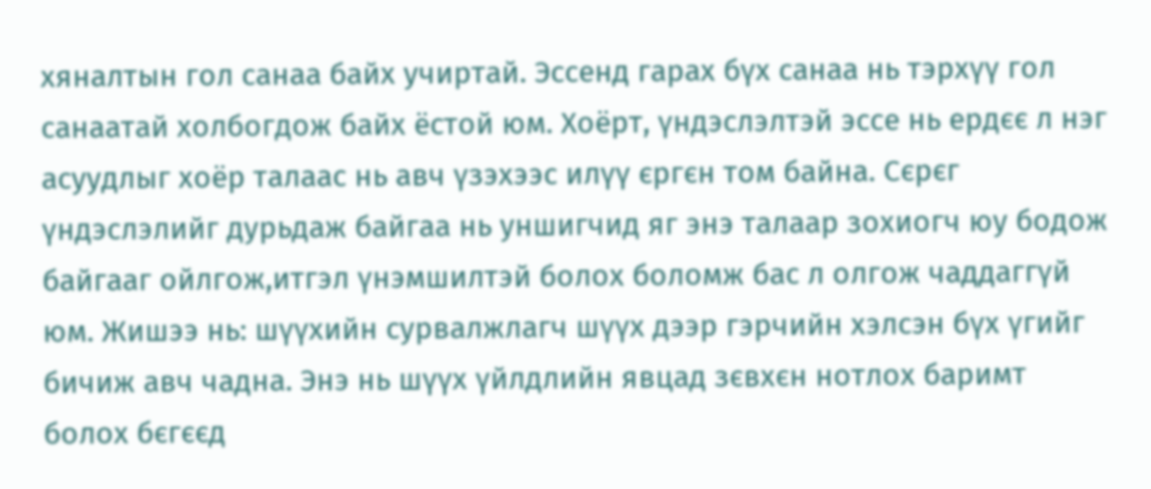хяналтын гол санаа байх учиртай. Эссенд гарах бүх санаа нь тэрхүү гол санаатай холбогдож байх ёстой юм. Хоёрт, үндэслэлтэй эссе нь ердєє л нэг асуудлыг хоёр талаас нь авч үзэхээс илүү єргєн том байна. Сєрєг үндэслэлийг дурьдаж байгаа нь уншигчид яг энэ талаар зохиогч юу бодож байгааг ойлгож,итгэл үнэмшилтэй болох боломж бас л олгож чаддаггүй юм. Жишээ нь: шүүхийн сурвалжлагч шүүх дээр гэрчийн хэлсэн бүх үгийг бичиж авч чадна. Энэ нь шүүх үйлдлийн явцад зєвхєн нотлох баримт болох бєгєєд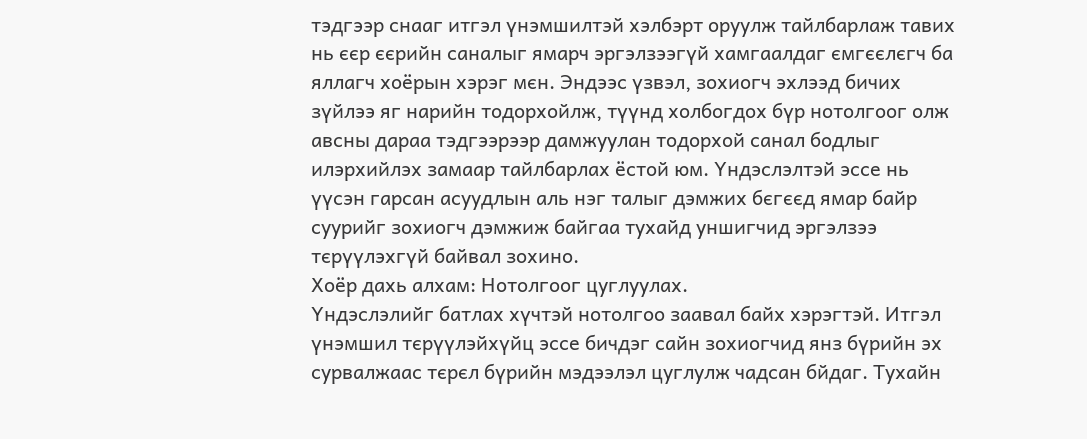тэдгээр снааг итгэл үнэмшилтэй хэлбэрт оруулж тайлбарлаж тавих нь єєр єєрийн саналыг ямарч эргэлзээгүй хамгаалдаг ємгєєлєгч ба яллагч хоёрын хэрэг мєн. Эндээс үзвэл, зохиогч эхлээд бичих зүйлээ яг нарийн тодорхойлж, түүнд холбогдох бүр нотолгоог олж авсны дараа тэдгээрээр дамжуулан тодорхой санал бодлыг илэрхийлэх замаар тайлбарлах ёстой юм. Үндэслэлтэй эссе нь үүсэн гарсан асуудлын аль нэг талыг дэмжих бєгєєд ямар байр суурийг зохиогч дэмжиж байгаа тухайд уншигчид эргэлзээ тєрүүлэхгүй байвал зохино.
Хоёр дахь алхам: Нотолгоог цуглуулах.
Үндэслэлийг батлах хүчтэй нотолгоо заавал байх хэрэгтэй. Итгэл үнэмшил тєрүүлэйхүйц эссе бичдэг сайн зохиогчид янз бүрийн эх сурвалжаас тєрєл бүрийн мэдээлэл цуглулж чадсан бйдаг. Тухайн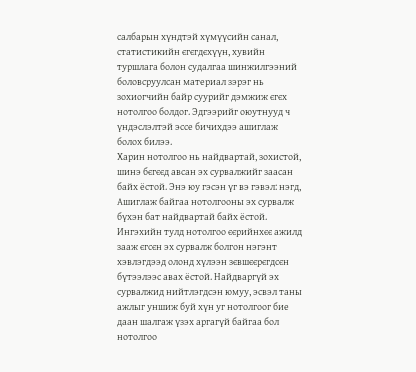салбарын хүндтэй хүмүүсийн санал, статистикийн єгєгдєхүүн, хувийн туршлага болон судалгаа шинжилгээний боловсруулсан материал зэрэг нь зохиогчийн байр суурийг дэмжиж єгєх нотолгоо болдог. Эдгээрийг оюутнууд ч үндэслэлтэй эссе бичихдээ ашиглаж болох билээ.
Харин нотолгоо нь найдвартай, зохистой, шинэ бєгєєд авсан эх сурвалжийг заасан байх ёстой. Энэ юу гэсэн үг вэ гэвэл: нэгд, Ашиглаж байгаа нотолгооны эх сурвалж бүхэн бат найдвартай байх ёстой. Ингэхийн тулд нотолгоо єєрийнхєє ажилд зааж єгсєн эх сурвалж болгон нэгэнт хэвлэгдээд олонд хүлээн зєвшєєрєгдсєн бүтээлээс авах ёстой. Найдваргүй эх сурвалжид нийтлэгдсэн юмуу, эсвэл таны ажлыг уншиж буй хүн уг нотолгоог бие даан шалгаж үзэх аргагүй байгаа бол нотолгоо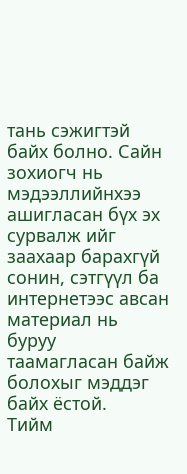тань сэжигтэй байх болно. Сайн зохиогч нь мэдээллийнхээ ашигласан бүх эх сурвалж ийг заахаар барахгүй сонин, сэтгүүл ба интернетээс авсан материал нь буруу таамагласан байж болохыг мэддэг байх ёстой.
Тийм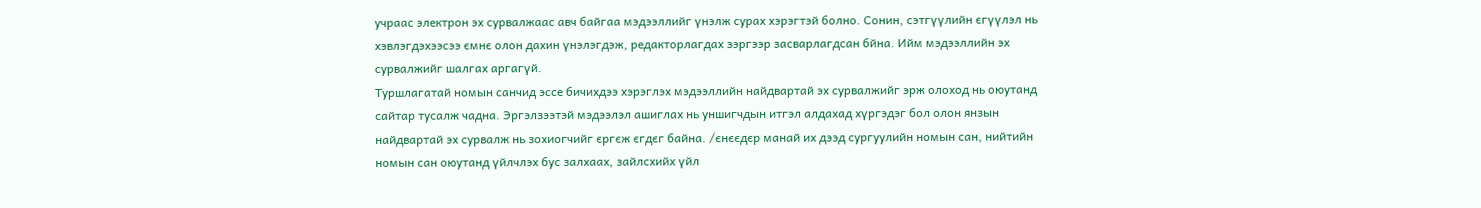учраас электрон эх сурвалжаас авч байгаа мэдээллийг үнэлж сурах хэрэгтэй болно. Сонин, сэтгүүлийн єгүүлэл нь хэвлэгдэхээсээ ємнє олон дахин үнэлэгдэж, редакторлагдах зэргээр засварлагдсан бйна. Ийм мэдээллийн эх сурвалжийг шалгах аргагүй.
Туршлагатай номын санчид эссе бичихдээ хэрэглэх мэдээллийн найдвартай эх сурвалжийг эрж олоход нь оюутанд сайтар тусалж чадна. Эргэлзээтэй мэдээлэл ашиглах нь уншигчдын итгэл алдахад хүргэдэг бол олон янзын найдвартай эх сурвалж нь зохиогчийг єргєж єгдєг байна. /єнєєдєр манай их дээд сургуулийн номын сан, нийтийн номын сан оюутанд үйлчлэх бус залхаах, зайлсхийх үйл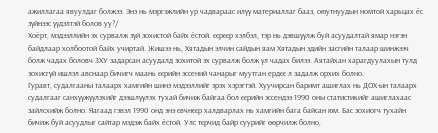ажиллагаа явуулдаг болжээ. Энэ нь мэргэжлийн ур чадвараас илүү материаллаг бааз, оюутнуудын номтой харьцах ёс зүйнээс үүдэлтэй болов уу?/
Хоёрт, мэдээллийн эх сурвалж зүй зохистой байх ёстой. єєрєєр хэлбэл, тэр нь дэвшүүлж буй асуудалтай ямар нэгэн байдлаар холбоотой байх учиртай. Жишээ нь, Хятадын элчин сайдын яам Хятадын эдийн засгийн талаар шинжээч болж чадах боловч ЗХУ задарсан асуудалд зохитой эх сурвалж болж үл чадах билээ. Аятайхан харагдуулахын тулд зохисгүй ишлэл авснаар бичигч маань єєрийн эссений чанарыг муутган ердєє л задалж орхих болно.
Гуравт, судалгааны талаарх хамгийн шинэ мэдээллийг эрэх хэрэгтэй. Хуучирсан баримт ашиглах нь ДОХ-ын талаарх судалгааг санхүүжүүлэхийг дээшлүүлэх тухай бичиж байгаа бол єєрийн эссендээ 1990 оны статистикийг ашиглахаас зайлсхийж болно. Яагаад гэвэл 1990 онд энэ євчнєєр халдварлах нь хамгийн бага байсан юм. Бас зохиогч тухайн бичиж буй асуудлыг сайтар мэдэж байх ёстой. Улс тєрчид байр суурийг өөрчилж болно,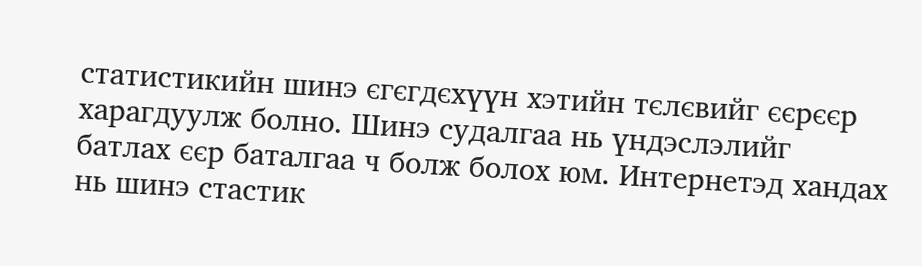статистикийн шинэ єгєгдєхүүн хэтийн тєлєвийг єєрєєр харагдуулж болно. Шинэ судалгаа нь үндэслэлийг батлах єєр баталгаа ч болж болох юм. Интернетэд хандах нь шинэ стастик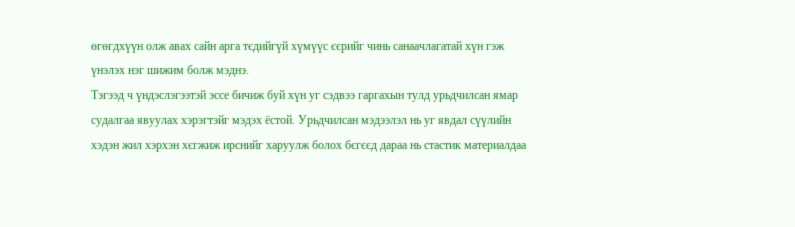өгөгдхүүн олж авах сайн арга тєдийгүй хүмүүс єєрийг чинь санаачлагатай хүн гэж үнэлэх нэг шижим болж мэднэ.
Тэгээд ч үндэслэгээтэй эссе бичиж буй хүн уг сэдвээ гаргахын тулд урьдчилсан ямар судалгаа явуулах хэрэгтэйг мэдэх ёстой. Урьдчилсан мэдээлэл нь уг явдал сүүлийн хэдэн жил хэрхэн хєгжиж ирснийг харуулж болох бєгєєд дараа нь стастик материалдаа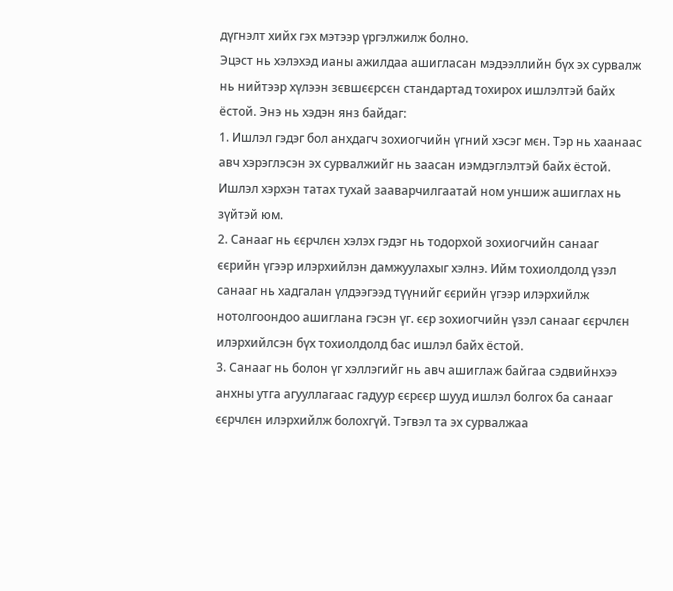дүгнэлт хийх гэх мэтээр үргэлжилж болно.
Эцэст нь хэлэхэд ианы ажилдаа ашигласан мэдээллийн бүх эх сурвалж нь нийтээр хүлээн зєвшєєрсєн стандартад тохирох ишлэлтэй байх ёстой. Энэ нь хэдэн янз байдаг:
1. Ишлэл гэдэг бол анхдагч зохиогчийн үгний хэсэг мєн. Тэр нь хаанаас авч хэрэглэсэн эх сурвалжийг нь заасан иэмдэглэлтэй байх ёстой. Ишлэл хэрхэн татах тухай зааварчилгаатай ном уншиж ашиглах нь зүйтэй юм.
2. Санааг нь єєрчлєн хэлэх гэдэг нь тодорхой зохиогчийн санааг єєрийн үгээр илэрхийлэн дамжуулахыг хэлнэ. Ийм тохиолдолд үзэл санааг нь хадгалан үлдээгээд түүнийг єєрийн үгээр илэрхийлж нотолгоондоо ашиглана гэсэн үг. єєр зохиогчийн үзэл санааг єєрчлєн илэрхийлсэн бүх тохиолдолд бас ишлэл байх ёстой.
3. Санааг нь болон үг хэллэгийг нь авч ашиглаж байгаа сэдвийнхээ анхны утга агууллагаас гадуур єєрєєр шууд ишлэл болгох ба санааг єєрчлєн илэрхийлж болохгүй. Тэгвэл та эх сурвалжаа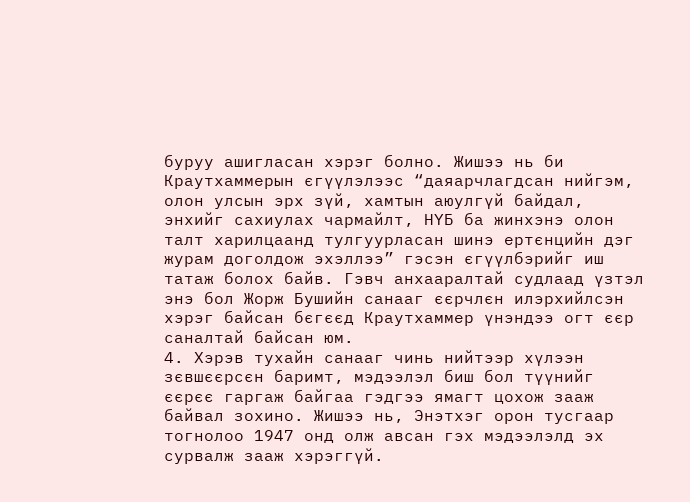буруу ашигласан хэрэг болно. Жишээ нь би Краутхаммерын єгүүлэлээс “даяарчлагдсан нийгэм, олон улсын эрх зүй, хамтын аюулгүй байдал, энхийг сахиулах чармайлт, НҮБ ба жинхэнэ олон талт харилцаанд тулгуурласан шинэ ертєнцийн дэг журам доголдож эхэллээ” гэсэн єгүүлбэрийг иш татаж болох байв. Гэвч анхааралтай судлаад үзтэл энэ бол Жорж Бушийн санааг єєрчлєн илэрхийлсэн хэрэг байсан бєгєєд Краутхаммер үнэндээ огт єєр саналтай байсан юм.
4. Хэрэв тухайн санааг чинь нийтээр хүлээн зєвшєєрсєн баримт, мэдээлэл биш бол түүнийг єєрєє гаргаж байгаа гэдгээ ямагт цохож зааж байвал зохино. Жишээ нь, Энэтхэг орон тусгаар тогнолоо 1947 онд олж авсан гэх мэдээлэлд эх сурвалж зааж хэрэггүй.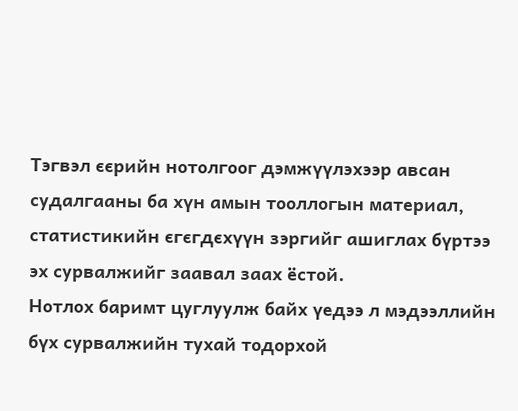Тэгвэл єєрийн нотолгоог дэмжүүлэхээр авсан судалгааны ба хүн амын тооллогын материал, статистикийн єгєгдєхүүн зэргийг ашиглах бүртээ эх сурвалжийг заавал заах ёстой.
Нотлох баримт цуглуулж байх үедээ л мэдээллийн бүх сурвалжийн тухай тодорхой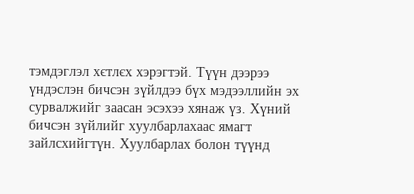тэмдэглэл хєтлєх хэрэгтэй. Түүн дээрээ үндэслэн бичсэн зүйлдээ бүх мэдээллийн эх сурвалжийг заасан эсэхээ хянаж үз. Хүний бичсэн зүйлийг хуулбарлахаас ямагт зайлсхийгтүн. Хуулбарлах болон түүнд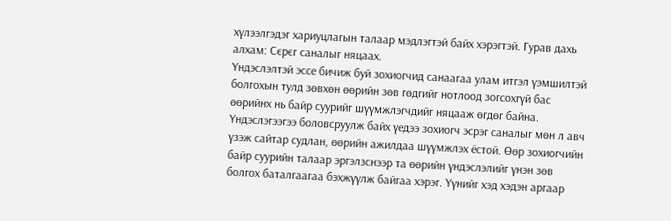хүлээлгэдэг хариуцлагын талаар мэдлэгтэй байх хэрэгтэй. Гурав дахь алхам: Сєрєг саналыг няцаах.
Үндэслэлтэй эссе бичиж буй зохиогчид санаагаа улам итгэл үэмшилтэй болгохын тулд зөвхөн өөрийн зөв гөдгийг нотлоод зогсохгүй бас өөрийнх нь байр суурийг шүүмжлэгчдийг няцааж өгдөг байна. Үндэслэгээгээ боловсруулж байх үедээ зохиогч эсрэг саналыг мөн л авч үзэж сайтар судлан, өөрийн ажилдаа шүүмжлэх ёстой. Өөр зохиогчийн байр суурийн талаар эргэлзснээр та өөрийн үндэслэлийг үнэн зөв болгох баталгаагаа бэхжүүлж байгаа хэрэг. Үүнийг хэд хэдэн аргаар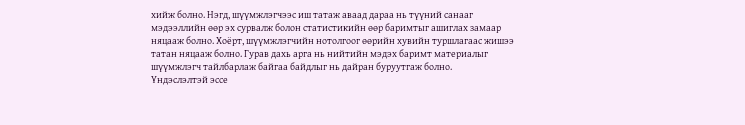хийж болно. Нэгд, шүүмжлэгчээс иш татаж аваад дараа нь түүний санааг мэдээллийн өөр эх сурвалж болон статистикийн өөр баримтыг ашиглах замаар няцааж болно. Хоёрт, шүүмжлэгчийн нотолгоог өөрийн хувийн туршлагаас жишээ татан няцааж болно. Гурав дахь арга нь нийтийн мэдэх баримт материалыг шүүмжлэгч тайлбарлаж байгаа байдлыг нь дайран буруутгаж болно.
Үндэслэлтэй эссе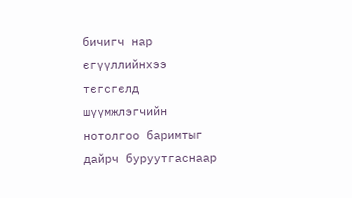бичигч нар єгүүллийнхээ тєгсгєлд шүүмжлэгчийн нотолгоо баримтыг дайрч буруутгаснаар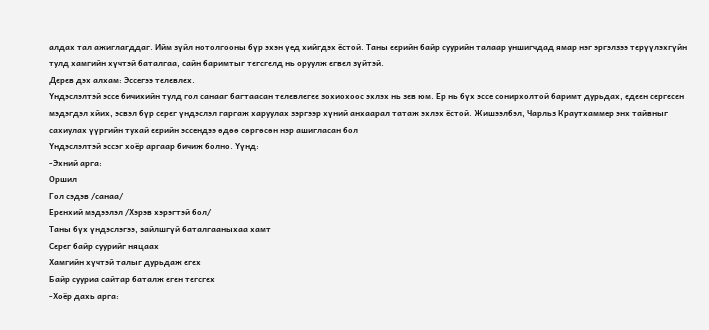алдах тал ажиглагддаг. Ийм зүйл нотолгооны бүр эхэн үед хийгдэх ёстой. Таны єєрийн байр суурийн талаар уншигчдад ямар нэг эргэлзээ тєрүүлэхгүйн тулд хамгийн хүчтэй баталгаа, сайн баримтыг тєгсгєлд нь оруулж єгвєл зүйтэй.
Дєрєв дэх алхам: Эссегээ тєлєвлєх.
Үндэслэлтэй эссе бичихийн тулд гол санааг багтаасан тєлєвлєгєє зохиохоос эхлэх нь зєв юм. Ер нь бүх эссе сонирхолтой баримт дурьдах, єдєєн сєргєсєн мэдэгдэл хйих, эсвэл бүр сєрєг үндэслэл гаргаж харуулах зэргээр хүний анхаарал татаж эхлэх ёстой. Жишээлбэл, Чарльз Краутхаммер энх тайвныг сахиулах үүргийн тухай єєрийн эссендээ өдөө сөргөсөн нэр ашигласан бол
Үндэслэлтэй эссэг хоёр аргаар бичиж болно. Үүнд:
-Эхний арга:
Оршил
Гол сэдэв /санаа/
Ерєнхий мэдээлэл /Хэрэв хэрэгтэй бол/
Таны бүх үндэслэгээ, зайлшгүй баталгааныхаа хамт
Сєрєг байр суурийг няцаах
Хамгийн хүчтэй талыг дурьдаж єгєх
Байр сууриа сайтар баталж єгєн тєгсгєх
-Хоёр дахь арга: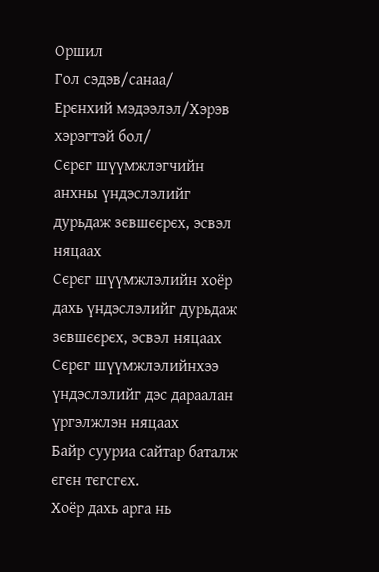Оршил
Гол сэдэв/санаа/
Ерєнхий мэдээлэл/Хэрэв хэрэгтэй бол/
Сєрєг шүүмжлэгчийн анхны үндэслэлийг дурьдаж зєвшєєрєх, эсвэл няцаах
Сєрєг шүүмжлэлийн хоёр дахь үндэслэлийг дурьдаж зєвшєєрєх, эсвэл няцаах
Сєрєг шүүмжлэлийнхээ үндэслэлийг дэс дараалан үргэлжлэн няцаах
Байр сууриа сайтар баталж єгєн тєгсгєх.
Хоёр дахь арга нь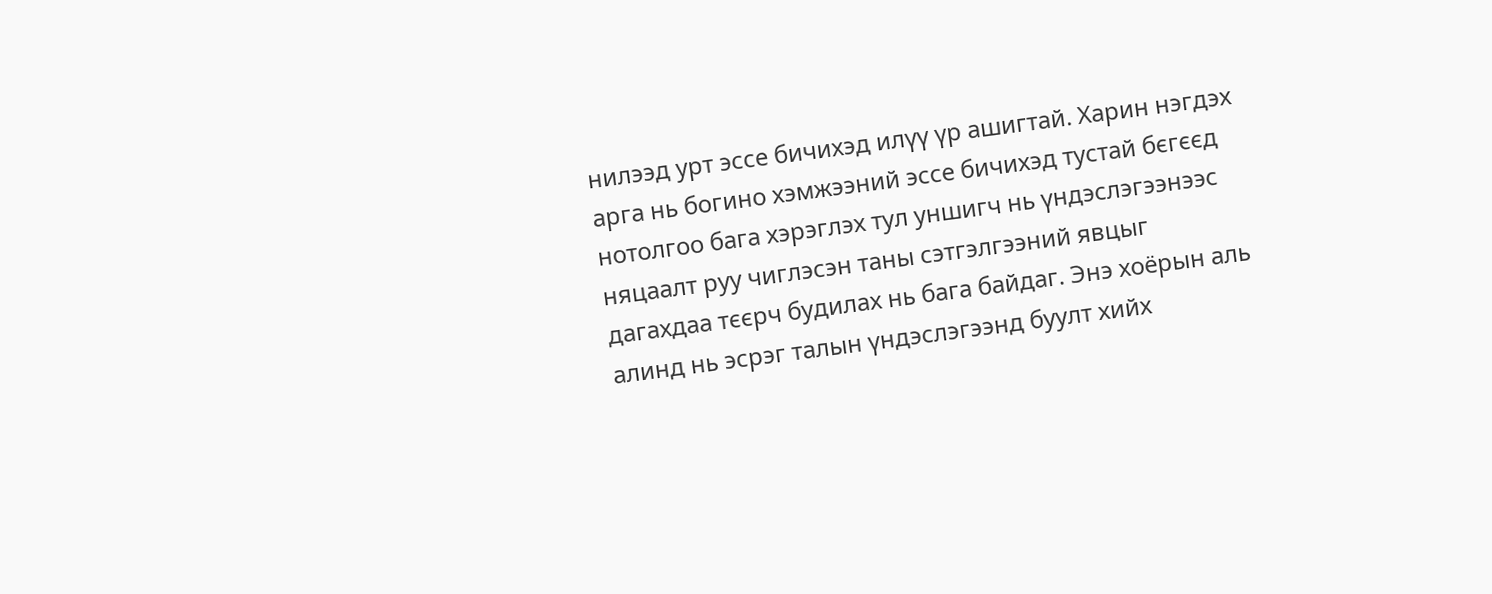нилээд урт эссе бичихэд илүү үр ашигтай. Харин нэгдэх арга нь богино хэмжээний эссе бичихэд тустай бєгєєд нотолгоо бага хэрэглэх тул уншигч нь үндэслэгээнээс няцаалт руу чиглэсэн таны сэтгэлгээний явцыг дагахдаа тєєрч будилах нь бага байдаг. Энэ хоёрын аль алинд нь эсрэг талын үндэслэгээнд буулт хийх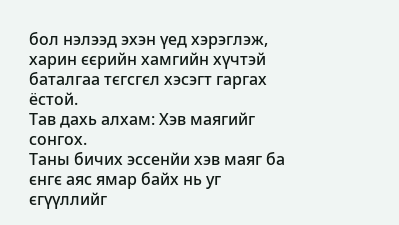бол нэлээд эхэн үед хэрэглэж, харин єєрийн хамгийн хүчтэй баталгаа тєгсгєл хэсэгт гаргах ёстой.
Тав дахь алхам: Хэв маягийг сонгох.
Таны бичих эссенйи хэв маяг ба єнгє аяс ямар байх нь уг єгүүллийг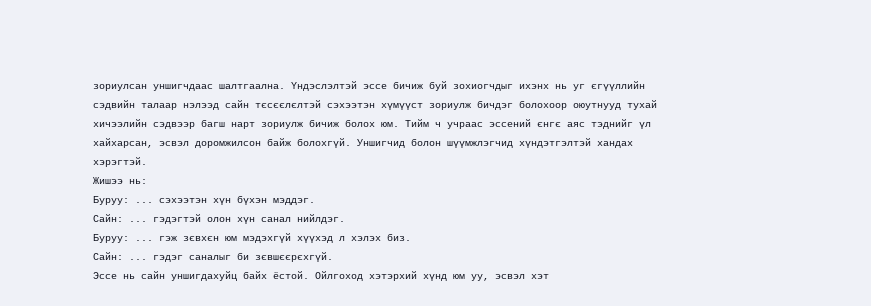зориулсан уншигчдаас шалтгаална. Үндэслэлтэй эссе бичиж буй зохиогчдыг ихэнх нь уг єгүүллийн сэдвийн талаар нэлээд сайн тєсєєлєлтэй сэхээтэн хүмүүст зориулж бичдэг болохоор оюутнууд тухай хичээлийн сэдвээр багш нарт зориулж бичиж болох юм. Тийм ч учраас эссений єнгє аяс тэднийг үл хайхарсан, эсвэл доромжилсон байж болохгүй. Уншигчид болон шүүмжлэгчид хүндэтгэлтэй хандах хэрэгтэй.
Жишээ нь:
Буруу: ... сэхээтэн хүн бүхэн мэддэг.
Сайн: ... гэдэгтэй олон хүн санал нийлдэг.
Буруу: ... гэж зєвхєн юм мэдэхгүй хүүхэд л хэлэх биз.
Сайн: ... гэдэг саналыг би зєвшєєрєхгүй.
Эссе нь сайн уншигдахуйц байх ёстой. Ойлгоход хэтэрхий хүнд юм уу, эсвэл хэт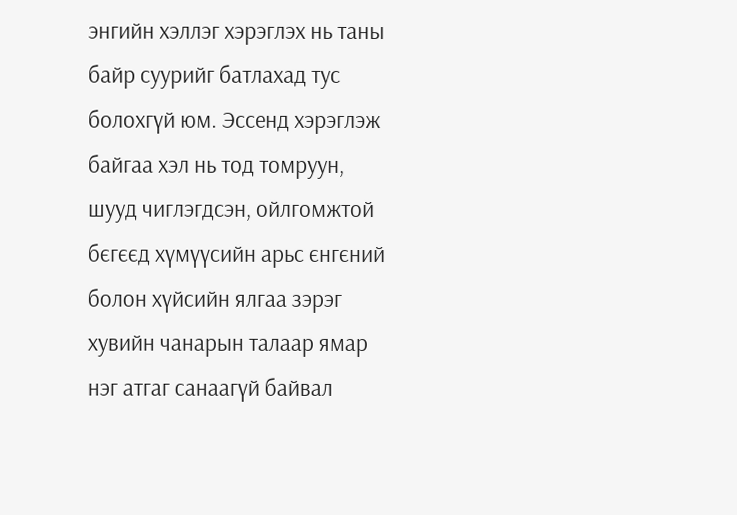энгийн хэллэг хэрэглэх нь таны байр суурийг батлахад тус болохгүй юм. Эссенд хэрэглэж байгаа хэл нь тод томруун, шууд чиглэгдсэн, ойлгомжтой бєгєєд хүмүүсийн арьс єнгєний болон хүйсийн ялгаа зэрэг хувийн чанарын талаар ямар нэг атгаг санаагүй байвал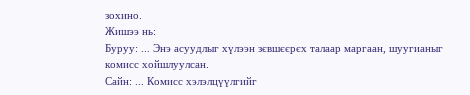зохино.
Жишээ нь:
Буруу: ... Энэ асуудлыг хүлээн зєвшєєрєх талаар маргаан, шуугианыг комисс хойшлуулсан.
Сайн: ... Комисс хэлэлцүүлгийг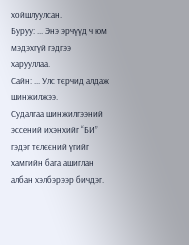хойшлуулсан.
Буруу: ... Энэ эрчүүд ч юм мэдэхгүй гэдгээ харууллаа.
Сайн: ... Улс тєрчид алдаж шинжилжээ.
Судалгаа шинжилгээний эссений ихэнхийг “БИ” гэдэг тєлєєний үгийг хамгийн бага ашиглан албан хэлбэрээр бичдэг.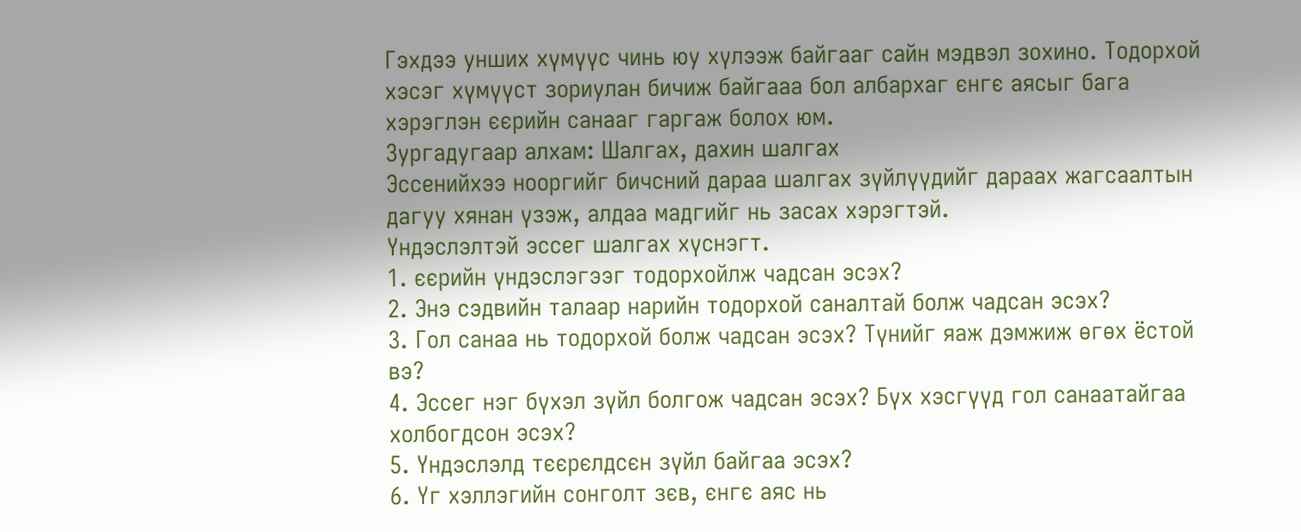Гэхдээ унших хүмүүс чинь юу хүлээж байгааг сайн мэдвэл зохино. Тодорхой хэсэг хүмүүст зориулан бичиж байгааа бол албархаг єнгє аясыг бага хэрэглэн єєрийн санааг гаргаж болох юм.
Зургадугаар алхам: Шалгах, дахин шалгах
Эссенийхээ нооргийг бичсний дараа шалгах зүйлүүдийг дараах жагсаалтын дагуу хянан үзэж, алдаа мадгийг нь засах хэрэгтэй.
Үндэслэлтэй эссег шалгах хүснэгт.
1. єєрийн үндэслэгээг тодорхойлж чадсан эсэх?
2. Энэ сэдвийн талаар нарийн тодорхой саналтай болж чадсан эсэх?
3. Гол санаа нь тодорхой болж чадсан эсэх? Түнийг яаж дэмжиж өгөх ёстой вэ?
4. Эссег нэг бүхэл зүйл болгож чадсан эсэх? Бүх хэсгүүд гол санаатайгаа холбогдсон эсэх?
5. Үндэслэлд тєєрєлдсєн зүйл байгаа эсэх?
6. Үг хэллэгийн сонголт зєв, єнгє аяс нь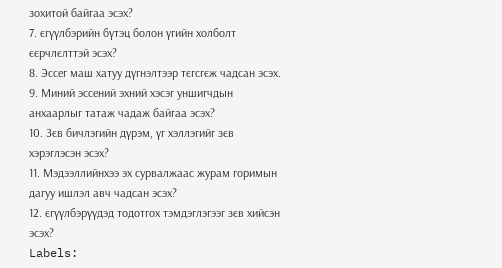зохитой байгаа эсэх?
7. єгүүлбэрийн бүтэц болон үгийн холболт єєрчлєлттэй эсэх?
8. Эссег маш хатуу дүгнэлтээр тєгсгєж чадсан эсэх.
9. Миний эссений эхний хэсэг уншигчдын анхаарлыг татаж чадаж байгаа эсэх?
10. Зєв бичлэгийн дүрэм, үг хэллэгийг зєв хэрэглэсэн эсэх?
11. Мэдээллийнхээ эх сурвалжаас журам горимын дагуу ишлэл авч чадсан эсэх?
12. єгүүлбэрүүдэд тодотгох тэмдэглэгээг зєв хийсэн эсэх?
Labels: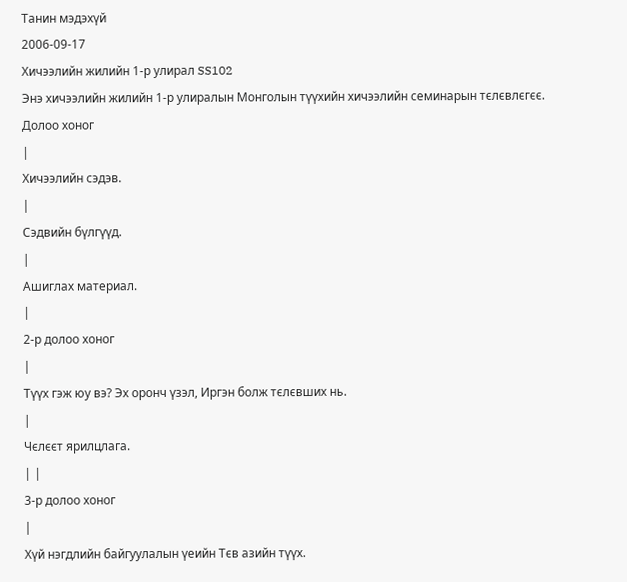Танин мэдэхүй
2006-09-17
Хичээлийн жилийн 1-р улирал SS102
Энэ хичээлийн жилийн 1-р улиралын Монголын түүхийн хичээлийн семинарын тєлєвлєгєє.
Долоо хоног
|
Хичээлийн сэдэв.
|
Сэдвийн бүлгүүд.
|
Ашиглах материал.
|
2-р долоо хоног
|
Түүх гэж юу вэ? Эх оронч үзэл, Иргэн болж тєлєвших нь.
|
Чєлєєт ярилцлага.
| |
3-р долоо хоног
|
Хүй нэгдлийн байгуулалын үеийн Тєв азийн түүх.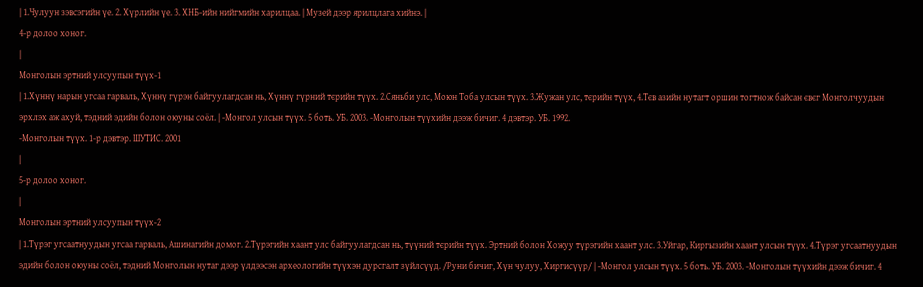| 1.Чулуун зэвсэгийн үе. 2. Хүрлийн үе. 3. ХНБ-ийн нийгмийн харилцаа. | Музей дээр ярилцлага хийнэ. |
4-р долоо хоног.
|
Монголын эртний улсуупын түүх-1
| 1.Хүннү нарын угсаа гарваль, Хүннү гүрэн байгуулагдсан нь, Хүннү гүрний тєрийн түүх. 2.Сяньби улс, Моюн Тоба улсын түүх. 3.Жужан улс, тєрийн түүх, 4.Тєв азийн нутагт оршин тогтнож байсан євєг Монголчуудын эрхлэх аж ахуй, тэдний эдийн болон оюуны соёл. | -Монгол улсын түүх. 5 боть. УБ. 2003. -Монголын түүхийн дээж бичиг. 4 дэвтэр. УБ. 1992.
-Монголын түүх. 1-р дэвтэр. ШУТИС. 2001
|
5-р долоо хоног.
|
Монголын эртний улсуупын түүх-2
| 1.Түрэг угсаатнуудын угсаа гарваль, Ашинагийн домог. 2.Түрэгийн хаант улс байгуулагдсан нь, түүний тєрийн түүх. Эртний болон Хожуу түрэгийн хаант улс. 3.Уйгар, Киргызийн хаант улсын түүх. 4.Түрэг угсаатнуудын эдийн болон оюуны соёл, тэдний Монголын нутаг дээр үлдээсэн археологийн түүхэн дурсгалт зүйлсүүд. /Руни бичиг, Хүн чулуу, Хиргисүүр/ | -Монгол улсын түүх. 5 боть. УБ. 2003. -Монголын түүхийн дээж бичиг. 4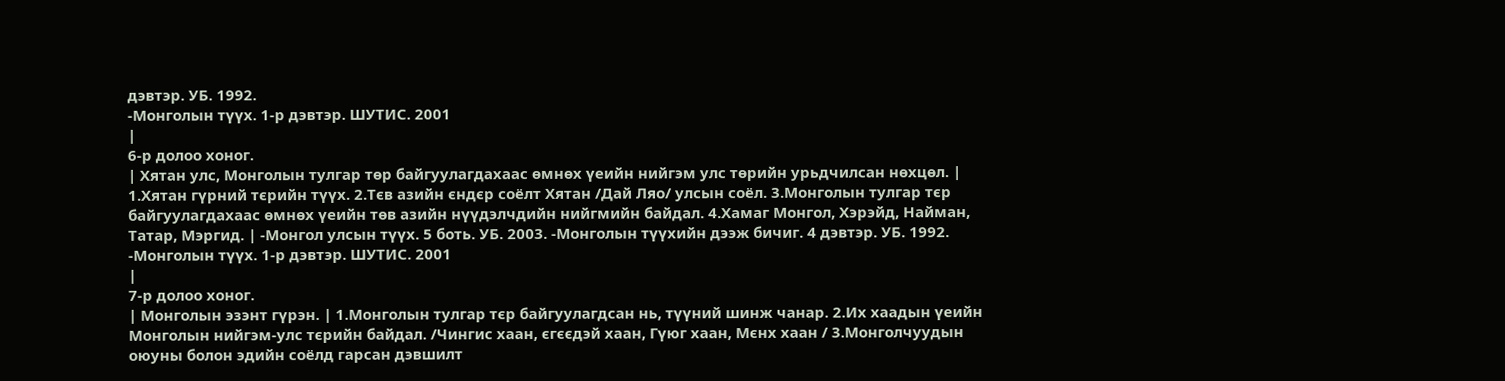дэвтэр. УБ. 1992.
-Монголын түүх. 1-р дэвтэр. ШУТИС. 2001
|
6-р долоо хоног.
| Хятан улс, Монголын тулгар төр байгуулагдахаас өмнөх үеийн нийгэм улс төрийн урьдчилсан нөхцөл. | 1.Хятан гүрний тєрийн түүх. 2.Тєв азийн єндєр соёлт Хятан /Дай Ляо/ улсын соёл. 3.Монголын тулгар тєр байгуулагдахаас өмнөх үеийн төв азийн нүүдэлчдийн нийгмийн байдал. 4.Хамаг Монгол, Хэрэйд, Найман, Татар, Мэргид. | -Монгол улсын түүх. 5 боть. УБ. 2003. -Монголын түүхийн дээж бичиг. 4 дэвтэр. УБ. 1992.
-Монголын түүх. 1-р дэвтэр. ШУТИС. 2001
|
7-р долоо хоног.
| Монголын эзэнт гүрэн. | 1.Монголын тулгар тєр байгуулагдсан нь, түүний шинж чанар. 2.Их хаадын үеийн Монголын нийгэм-улс тєрийн байдал. /Чингис хаан, єгєєдэй хаан, Гүюг хаан, Мєнх хаан / 3.Монголчуудын оюуны болон эдийн соёлд гарсан дэвшилт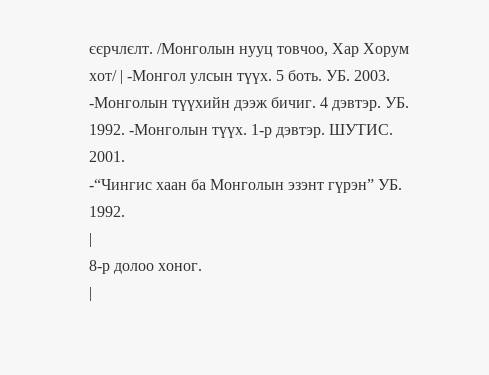єєрчлєлт. /Монголын нууц товчоо, Хар Хорум хот/ | -Монгол улсын түүх. 5 боть. УБ. 2003. -Монголын түүхийн дээж бичиг. 4 дэвтэр. УБ. 1992. -Монголын түүх. 1-р дэвтэр. ШУТИС. 2001.
-“Чингис хаан ба Монголын эзэнт гүрэн” УБ. 1992.
|
8-р долоо хоног.
|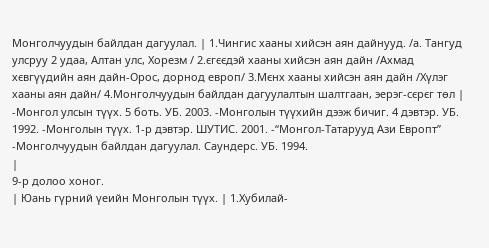Монголчуудын байлдан дагуулал. | 1.Чингис хааны хийсэн аян дайнууд. /а. Тангуд улсруу 2 удаа, Алтан улс, Хорезм / 2.єгєєдэй хааны хийсэн аян дайн /Ахмад хєвгүүдийн аян дайн-Орос, дорнод европ/ 3.Мєнх хааны хийсэн аян дайн /Хүлэг хааны аян дайн/ 4.Монголчуудын байлдан дагуулалтын шалтгаан, эерэг-сєрєг төл | -Монгол улсын түүх. 5 боть. УБ. 2003. -Монголын түүхийн дээж бичиг. 4 дэвтэр. УБ. 1992. -Монголын түүх. 1-р дэвтэр. ШУТИС. 2001. -“Монгол-Татарууд Ази Европт”
-Монголчуудын байлдан дагуулал. Саундерс. УБ. 1994.
|
9-р долоо хоног.
| Юань гүрний үеийн Монголын түүх. | 1.Хубилай-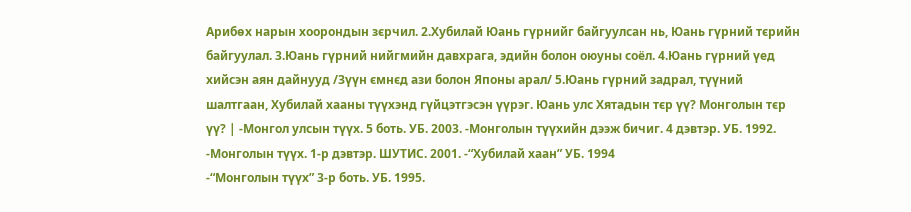Арибөх нарын хоорондын зєрчил. 2.Хубилай Юань гүрнийг байгуулсан нь, Юань гүрний тєрийн байгуулал. 3.Юань гүрний нийгмийн давхрага, эдийн болон оюуны соёл. 4.Юань гүрний үед хийсэн аян дайнууд /Зүүн ємнєд ази болон Японы арал/ 5.Юань гүрний задрал, түүний шалтгаан, Хубилай хааны түүхэнд гүйцэтгэсэн үүрэг. Юань улс Хятадын тєр үү? Монголын тєр үү? | -Монгол улсын түүх. 5 боть. УБ. 2003. -Монголын түүхийн дээж бичиг. 4 дэвтэр. УБ. 1992. -Монголын түүх. 1-р дэвтэр. ШУТИС. 2001. -“Хубилай хаан” УБ. 1994
-“Монголын түүх” 3-р боть. УБ. 1995.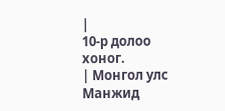|
10-р долоо хоног.
| Монгол улс Манжид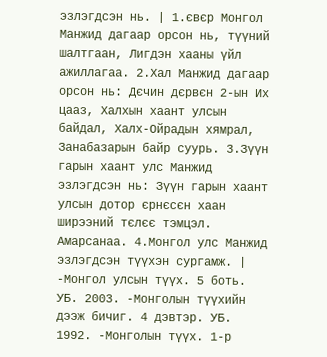эзлэгдсэн нь. | 1.євєр Монгол Манжид дагаар орсон нь, түүний шалтгаан, Лигдэн хааны үйл ажиллагаа. 2.Хал Манжид дагаар орсон нь: Дєчин дєрвєн 2-ын Их цааз, Халхын хаант улсын байдал, Халх-Ойрадын хямрал, Занабазарын байр суурь. 3.Зүүн гарын хаант улс Манжид эзлэгдсэн нь: Зүүн гарын хаант улсын дотор єрнєсєн хаан ширээний тєлєє тэмцэл. Амарсанаа. 4.Монгол улс Манжид эзлэгдсэн түүхэн сургамж. | -Монгол улсын түүх. 5 боть. УБ. 2003. -Монголын түүхийн дээж бичиг. 4 дэвтэр. УБ. 1992. -Монголын түүх. 1-р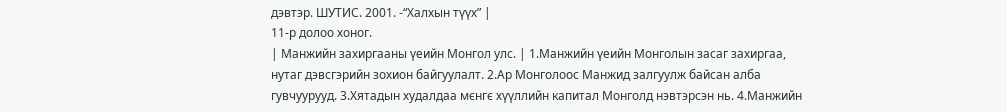дэвтэр. ШУТИС. 2001. -“Халхын түүх” |
11-р долоо хоног.
| Манжийн захиргааны үеийн Монгол улс. | 1.Манжийн үеийн Монголын засаг захиргаа, нутаг дэвсгэрийн зохион байгуулалт. 2.Ар Монголоос Манжид залгуулж байсан алба гувчуурууд. 3.Хятадын худалдаа мєнгє хүүллийн капитал Монголд нэвтэрсэн нь. 4.Манжийн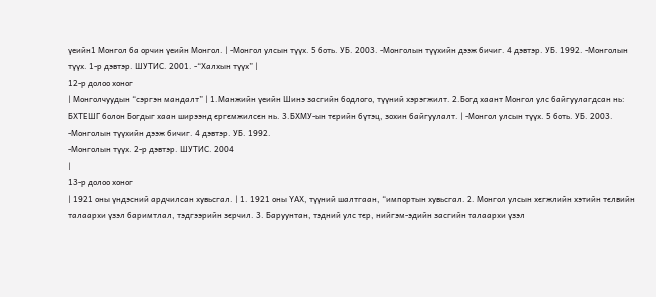үеийн1 Монгол ба орчин үеийн Монгол. | -Монгол улсын түүх. 5 боть. УБ. 2003. -Монголын түүхийн дээж бичиг. 4 дэвтэр. УБ. 1992. -Монголын түүх. 1-р дэвтэр. ШУТИС. 2001. -“Халхын түүх” |
12-р долоо хоног
| Монголчуудын “сэргэн мандалт” | 1.Манжийн үеийн Шинэ засгийн бодлого, түүний хэрэгжилт. 2.Богд хаант Монгол улс байгуулагдсан нь: БХТЕШГ болон Богдыг хаан ширээнд єргємжилсєн нь. 3.БХМУ-ын тєрийн бүтэц, зохин байгуулалт. | -Монгол улсын түүх. 5 боть. УБ. 2003. -Монголын түүхийн дээж бичиг. 4 дэвтэр. УБ. 1992.
-Монголын түүх. 2-р дэвтэр. ШУТИС. 2004
|
13-р долоо хоног
| 1921 оны үндэсний ардчилсан хувьсгал. | 1. 1921 оны ҮАХ, түүний шалтгаан, “импортын хувьсгал. 2. Монгол улсын хєгжлийн хэтийн тєлвийн талаархи үзэл баримтлал, тэдгээрийн зєрчил. 3. Баруунтан, тэдний улс тєр, нийгэм-эдийн засгийн талаархи үзэл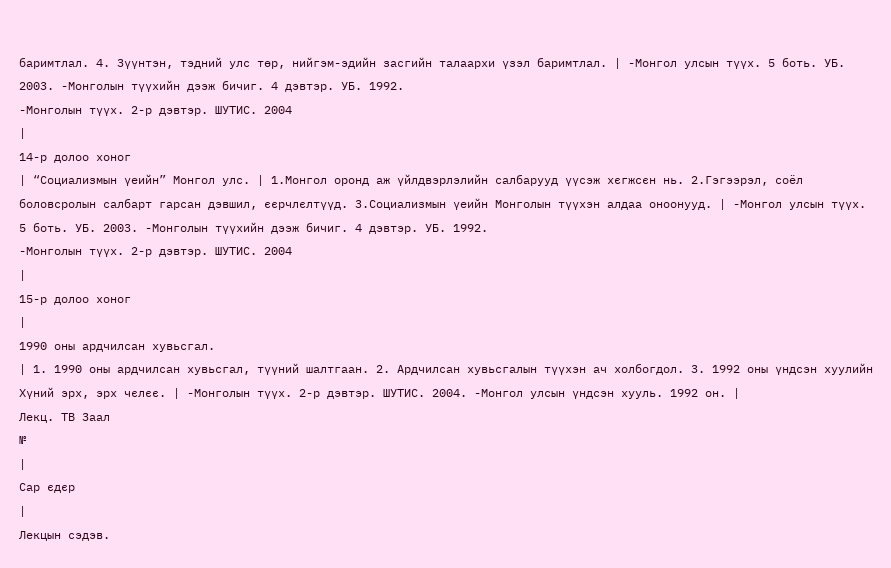баримтлал. 4. Зүүнтэн, тэдний улс төр, нийгэм-эдийн засгийн талаархи үзэл баримтлал. | -Монгол улсын түүх. 5 боть. УБ. 2003. -Монголын түүхийн дээж бичиг. 4 дэвтэр. УБ. 1992.
-Монголын түүх. 2-р дэвтэр. ШУТИС. 2004
|
14-р долоо хоног
| “Социализмын үеийн” Монгол улс. | 1.Монгол оронд аж үйлдвэрлэлийн салбарууд үүсэж хєгжсєн нь. 2.Гэгээрэл, соёл боловсролын салбарт гарсан дэвшил, єєрчлєлтүүд. 3.Социализмын үеийн Монголын түүхэн алдаа оноонууд. | -Монгол улсын түүх. 5 боть. УБ. 2003. -Монголын түүхийн дээж бичиг. 4 дэвтэр. УБ. 1992.
-Монголын түүх. 2-р дэвтэр. ШУТИС. 2004
|
15-р долоо хоног
|
1990 оны ардчилсан хувьсгал.
| 1. 1990 оны ардчилсан хувьсгал, түүний шалтгаан. 2. Ардчилсан хувьсгалын түүхэн ач холбогдол. 3. 1992 оны үндсэн хуулийн Хүний эрх, эрх чєлєє. | -Монголын түүх. 2-р дэвтэр. ШУТИС. 2004. -Монгол улсын үндсэн хууль. 1992 он. |
Лекц. ТВ Заал
№
|
Сар єдєр
|
Лекцын сэдэв.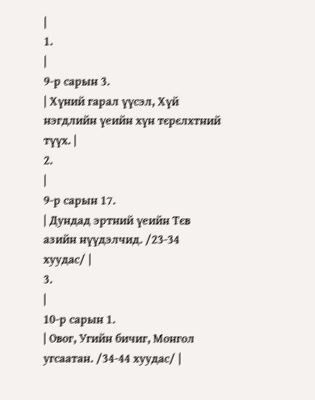|
1.
|
9-р сарын 3.
| Хүний гарал үүсэл, Хүй нэгдлийн үеийн хүн тєрєлхтний түүх. |
2.
|
9-р сарын 17.
| Дундад эртний үеийн Тєв азийн нүүдэлчид. /23-34 хуудас/ |
3.
|
10-р сарын 1.
| Овог, Угийн бичиг, Монгол угсаатан. /34-44 хуудас/ |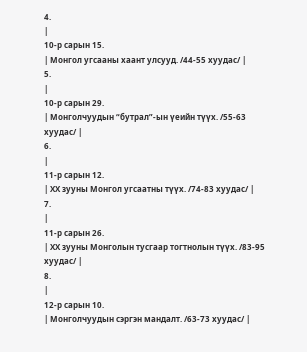4.
|
10-р сарын 15.
| Монгол угсааны хаант улсууд. /44-55 хуудас/ |
5.
|
10-р сарын 29.
| Монголчуудын “бутрал”-ын үеийн түүх. /55-63 хуудас/ |
6.
|
11-р сарын 12.
| ХХ зууны Монгол угсаатны түүх. /74-83 хуудас/ |
7.
|
11-р сарын 26.
| ХХ зууны Монголын тусгаар тогтнолын түүх. /83-95 хуудас/ |
8.
|
12-р сарын 10.
| Монголчуудын сэргэн мандалт. /63-73 хуудас/ |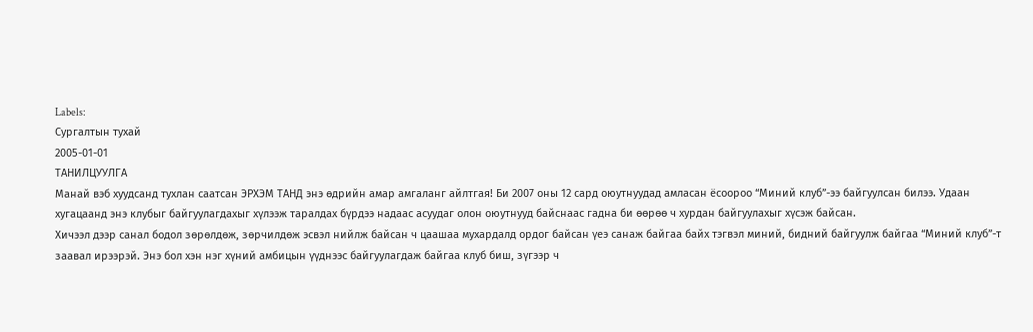Labels:
Сургалтын тухай
2005-01-01
ТАНИЛЦУУЛГА
Манай вэб хуудсанд тухлан саатсан ЭРХЭМ ТАНД энэ өдрийн амар амгаланг айлтгая! Би 2007 оны 12 сард оюутнуудад амласан ёсоороо “Миний клуб”-ээ байгуулсан билээ. Удаан хугацаанд энэ клубыг байгуулагдахыг хүлээж таралдах бүрдээ надаас асуудаг олон оюутнууд байснаас гадна би өөрөө ч хурдан байгуулахыг хүсэж байсан.
Хичээл дээр санал бодол зөрөлдөж, зөрчилдөж эсвэл нийлж байсан ч цаашаа мухардалд ордог байсан үеэ санаж байгаа байх тэгвэл миний, бидний байгуулж байгаа “Миний клуб”-т заавал ирээрэй. Энэ бол хэн нэг хүний амбицын үүднээс байгуулагдаж байгаа клуб биш, зүгээр ч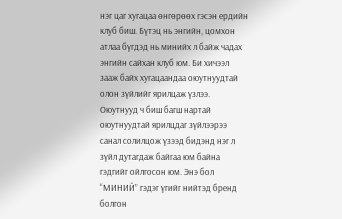нэг цаг хугацаа өнгөрөөх гэсэн ердийн клуб биш. Бүтэц нь энгийн, цомхон атлаа бүгдэд нь минийх л байж чадах энгийн сайхан клуб юм. Би хичээл зааж байх хугацаандаа оюутнуудтай олон зүйлийг ярилцаж үзлээ. Оюутнууд ч биш багш нартай оюутнуудтай ярилцдаг зүйлээрээ санал солилцож үзээд бидэнд нэг л зүйл дутагдаж байгаа юм байна гэдгийг ойлгосон юм. Энэ бол “МИНИЙ” гэдэг үгийг нийтэд бренд болгон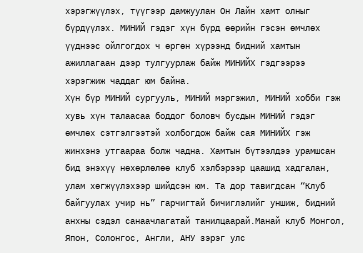хэрэгжүүлэх, түүгээр дамжуулан Он Лайн хамт олныг бүрдүүлэх. МИНИЙ гэдэг хүн бүрд өөрийн гэсэн өмчлөх үүднээс ойлгогдох ч өргөн хүрээнд бидний хамтын ажиллагаан дээр тулгуурлаж байж МИНИЙХ гэдгээрээ хэрэгжиж чаддаг юм байна.
Хүн бүр МИНИЙ сургууль, МИНИЙ мэргэжил, МИНИЙ хобби гэж хувь хүн талаасаа боддог боловч бусдын МИНИЙ гэдэг өмчлөх сэтгэлгээтэй холбогдож байж сая МИНИЙХ гэж жинхэнэ утгаараа болж чадна. Хамтын бүтээлдээ урамшсан бид энэхүү нөхөрлөлөө клуб хэлбэрээр цаашид хадгалан, улам хөгжүүлэхээр шийдсэн юм. Та дор тавигдсан “Клуб байгуулах учир нь” гарчигтай бичиглэлийг уншиж, бидний анхны сэдэл санаачлагатай танилцаарай.Манай клуб Монгол, Япон, Солонгос, Англи, АНУ зэрэг улс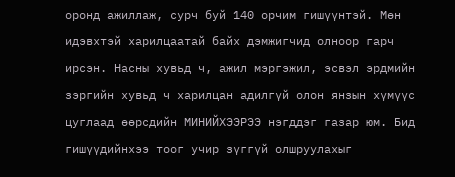оронд ажиллаж, сурч буй 140 орчим гишүүнтэй. Мөн идэвхтэй харилцаатай байх дэмжигчид олноор гарч ирсэн. Насны хувьд ч, ажил мэргэжил, эсвэл эрдмийн зэргийн хувьд ч харилцан адилгүй олон янзын хүмүүс цуглаад өөрсдийн МИНИЙХЭЭРЭЭ нэгддэг газар юм. Бид гишүүдийнхээ тоог учир зүггүй олшруулахыг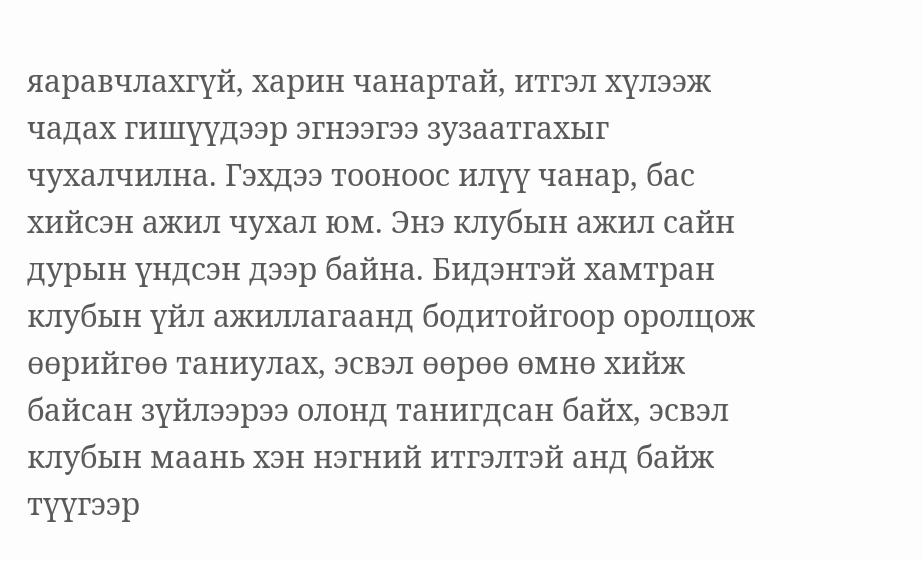яаравчлахгүй, харин чанартай, итгэл хүлээж чадах гишүүдээр эгнээгээ зузаатгахыг чухалчилна. Гэхдээ тооноос илүү чанар, бас хийсэн ажил чухал юм. Энэ клубын ажил сайн дурын үндсэн дээр байна. Бидэнтэй хамтран клубын үйл ажиллагаанд бодитойгоор оролцож өөрийгөө таниулах, эсвэл өөрөө өмнө хийж байсан зүйлээрээ олонд танигдсан байх, эсвэл клубын маань хэн нэгний итгэлтэй анд байж түүгээр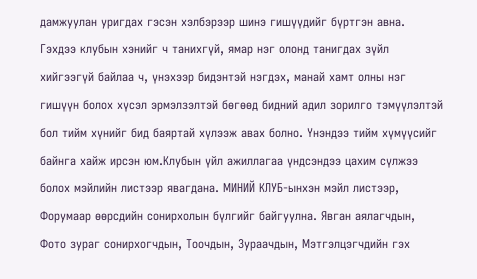дамжуулан уригдах гэсэн хэлбэрээр шинэ гишүүдийг бүртгэн авна. Гэхдээ клубын хэнийг ч танихгүй, ямар нэг олонд танигдах зүйл хийгээгүй байлаа ч, үнэхээр бидэнтэй нэгдэх, манай хамт олны нэг гишүүн болох хүсэл эрмэлзэлтэй бөгөөд бидний адил зорилго тэмүүлэлтэй бол тийм хүнийг бид баяртай хүлээж авах болно. Үнэндээ тийм хүмүүсийг байнга хайж ирсэн юм.Клубын үйл ажиллагаа үндсэндээ цахим сүлжээ болох мэйлийн листээр явагдана. МИНИЙ КЛУБ-ынхэн мэйл листээр, Форумаар өөрсдийн сонирхолын бүлгийг байгуулна. Явган аялагчдын, Фото зураг сонирхогчдын, Тоочдын, Зураачдын, Мэтгэлцэгчдийн гэх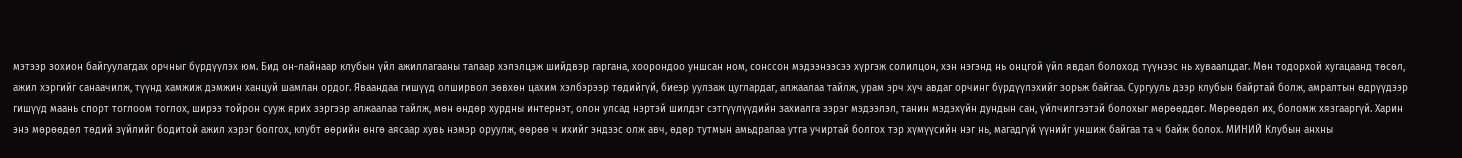мэтээр зохион байгуулагдах орчныг бүрдүүлэх юм. Бид он-лайнаар клубын үйл ажиллагааны талаар хэлэлцэж шийдвэр гаргана, хоорондоо уншсан ном, сонссон мэдээнээсээ хүргэж солилцон, хэн нэгэнд нь онцгой үйл явдал болоход түүнээс нь хуваалцдаг. Мөн тодорхой хугацаанд төсөл, ажил хэргийг санаачилж, түүнд хамжиж дэмжин ханцуй шамлан ордог. Яваандаа гишүүд олширвол зөвхөн цахим хэлбэрээр төдийгүй, биеэр уулзаж цуглардаг, алжаалаа тайлж, урам эрч хүч авдаг орчинг бүрдүүлэхийг зорьж байгаа. Сургууль дээр клубын байртай болж, амралтын өдрүүдээр гишүүд маань спорт тоглоом тоглох, ширээ тойрон сууж ярих зэргээр алжаалаа тайлж, мөн өндөр хурдны интернэт, олон улсад нэртэй шилдэг сэтгүүлүүдийн захиалга зэрэг мэдээлэл, танин мэдэхүйн дундын сан, үйлчилгээтэй болохыг мөрөөддөг. Мөрөөдөл их, боломж хязгааргүй. Харин энэ мөрөөдөл төдий зүйлийг бодитой ажил хэрэг болгох, клубт өөрийн өнгө аясаар хувь нэмэр оруулж, өөрөө ч ихийг эндээс олж авч, өдөр тутмын амьдралаа утга учиртай болгох тэр хүмүүсийн нэг нь, магадгүй үүнийг уншиж байгаа та ч байж болох. МИНИЙ Клубын анхны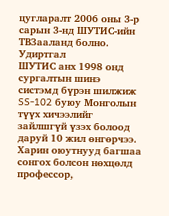цугларалт 2006 оны 3-р сарын 3-нд ШУТИС-ийн ТВЗааланд болно.
Удиртгал
ШУТИС анх 1998 онд сургалтын шинэ систэмд бүрэн шилжиж SS-102 буюу Монголын түүх хичээлийг зайлшгүй үзэх болоод даруй 10 жил өнгөрчээ. Харин оюутнууд багшаа сонгох болсон нөхцөлд профессор,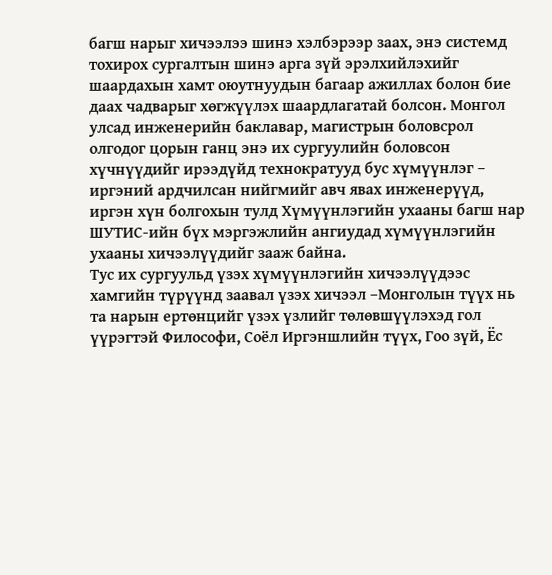багш нарыг хичээлээ шинэ хэлбэрээр заах, энэ системд тохирох сургалтын шинэ арга зүй эрэлхийлэхийг шаардахын хамт оюутнуудын багаар ажиллах болон бие даах чадварыг хөгжүүлэх шаардлагатай болсон. Монгол улсад инженерийн баклавар, магистрын боловсрол олгодог цорын ганц энэ их сургуулийн боловсон хүчнүүдийг ирээдүйд технократууд бус хүмүүнлэг – иргэний ардчилсан нийгмийг авч явах инженерүүд, иргэн хүн болгохын тулд Хүмүүнлэгийн ухааны багш нар ШУТИС-ийн бүх мэргэжлийн ангиудад хүмүүнлэгийн ухааны хичээлүүдийг зааж байна.
Тус их сургуульд үзэх хүмүүнлэгийн хичээлүүдээс хамгийн түрүүнд заавал үзэх хичээл –Монголын түүх нь та нарын ертөнцийг үзэх үзлийг төлөвшүүлэхэд гол үүрэгтэй Философи, Соёл Иргэншлийн түүх, Гоо зүй, Ёс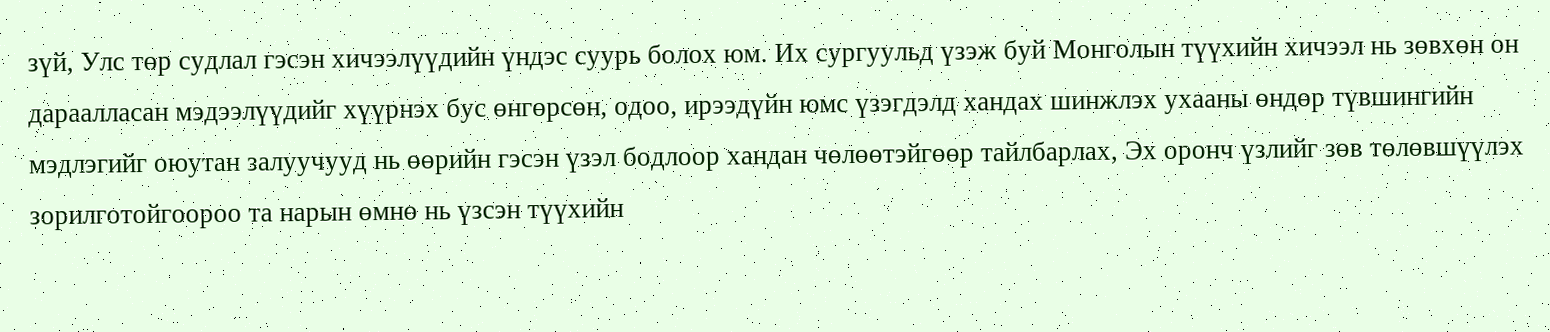зүй, Улс төр судлал гэсэн хичээлүүдийн үндэс суурь болох юм. Их сургуульд үзэж буй Монголын түүхийн хичээл нь зөвхөн он дараалласан мэдээлүүдийг хүүрнэх бус өнгөрсөн, одоо, ирээдүйн юмс үзэгдэлд хандах шинжлэх ухааны өндөр түвшингийн мэдлэгийг оюутан залуучууд нь өөрийн гэсэн үзэл бодлоор хандан чөлөөтэйгөөр тайлбарлах, Эх оронч үзлийг зөв төлөвшүүлэх зорилготойгоороо та нарын өмнө нь үзсэн түүхийн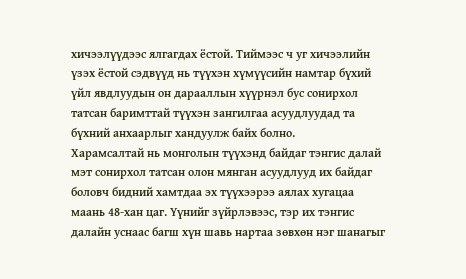хичээлүүдээс ялгагдах ёстой. Тиймээс ч уг хичээлийн үзэх ёстой сэдвүүд нь түүхэн хүмүүсийн намтар бүхий үйл явдлуудын он дарааллын хүүрнэл бус сонирхол татсан баримттай түүхэн зангилгаа асуудлуудад та бүхний анхаарлыг хандуулж байх болно.
Харамсалтай нь монголын түүхэнд байдаг тэнгис далай мэт сонирхол татсан олон мянган асуудлууд их байдаг боловч бидний хамтдаа эх түүхээрээ аялах хугацаа маань 48-хан цаг. Үүнийг зүйрлэвээс, тэр их тэнгис далайн уснаас багш хүн шавь нартаа зөвхөн нэг шанагыг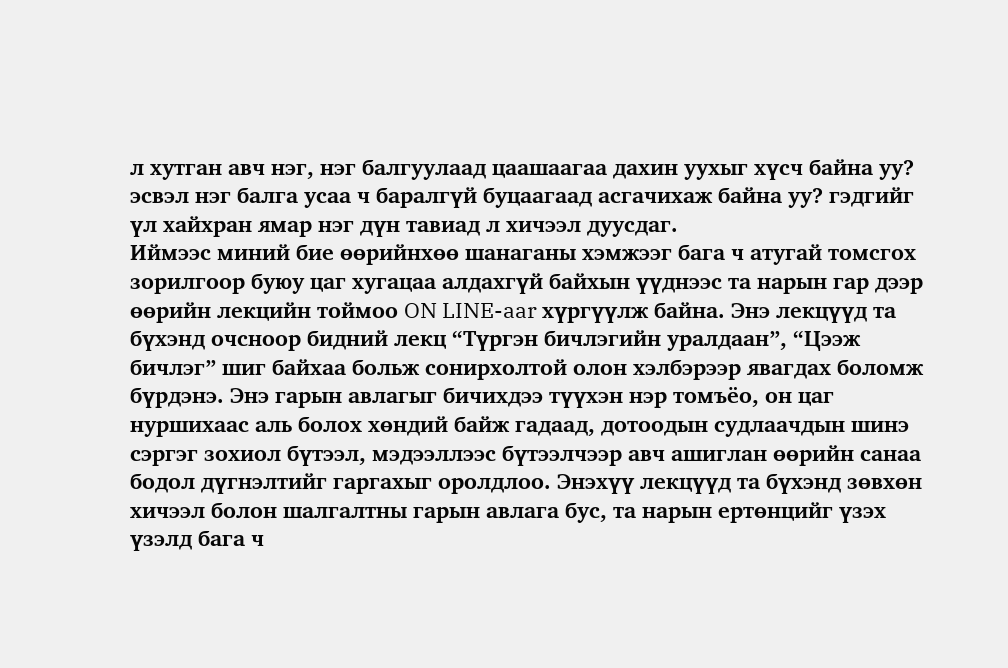л хутган авч нэг, нэг балгуулаад цаашаагаа дахин уухыг хүсч байна уу? эсвэл нэг балга усаа ч баралгүй буцаагаад асгачихаж байна уу? гэдгийг үл хайхран ямар нэг дүн тавиад л хичээл дуусдаг.
Иймээс миний бие өөрийнхөө шанаганы хэмжээг бага ч атугай томсгох зорилгоор буюу цаг хугацаа алдахгүй байхын үүднээс та нарын гар дээр өөрийн лекцийн тоймоо ON LINE-aar хүргүүлж байна. Энэ лекцүүд та бүхэнд очсноор бидний лекц “Түргэн бичлэгийн уралдаан”, “Цээж бичлэг” шиг байхаа больж сонирхолтой олон хэлбэрээр явагдах боломж бүрдэнэ. Энэ гарын авлагыг бичихдээ түүхэн нэр томъёо, он цаг нуршихаас аль болох хөндий байж гадаад, дотоодын судлаачдын шинэ сэргэг зохиол бүтээл, мэдээллээс бүтээлчээр авч ашиглан өөрийн санаа бодол дүгнэлтийг гаргахыг оролдлоо. Энэхүү лекцүүд та бүхэнд зөвхөн хичээл болон шалгалтны гарын авлага бус, та нарын ертөнцийг үзэх үзэлд бага ч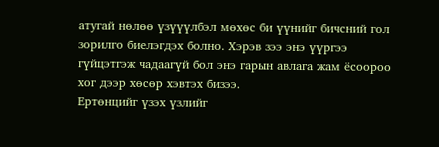атугай нөлөө үзүүүлбэл мөхөс би үүнийг бичсний гол зорилго биелэгдэх болно. Хэрэв зээ энэ үүргээ гүйцэтгэж чадаагүй бол энэ гарын авлага жам ёсоороо хог дээр хөсөр хэвтэх бизээ.
Ертөнцийг үзэх үзлийг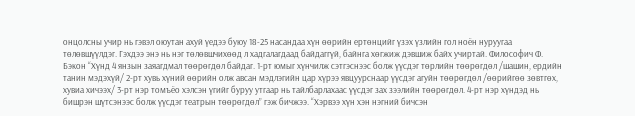онцолсны учир нь гэвэл оюутан ахуй үедээ буюу 18-25 насандаа хүн өөрийн ертөнцийг үзэх үзлийн гол ноён нуруугаа төлөвшүүлдэг. Гэхдээ энэ нь нэг төлөвшчихөөд л хадгалагдаад байдаггүй, байнга хөгжиж дэвшиж байх учиртай. Философич Ф. Бэкон “Хүнд 4 янзын заяагдмал төөрөгдөл байдаг. 1-рт юмыг хүнчилж сэтгэснээс болж үүсдэг төрлийн төөрөгдөл /шашин, ердийн танин мэдэхүй/ 2-рт хувь хүний өөрийн олж авсан мэдлэгийн цар хүрээ явцуурснаар үүсдэг агуйн төөрөгдөл /өөрийгөө зөвтгөх, хувиа хичээх/ 3-рт нэр томъёо хэлсэн үгийг буруу утгаар нь тайлбарлахаас үүсдэг зах зээлийн төөрөгдөл. 4-рт нэр хүндэд нь бишрэн шүтсэнээс болж үүсдэг театрын төөрөгдөл” гэж бичжээ. “Хэрвээ хүн хэн нэгний бичсэн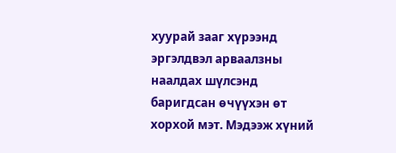хуурай зааг хүрээнд эргэлдвэл арваалзны наалдах шүлсэнд баригдсан өчүүхэн өт хорхой мэт. Мэдээж хүний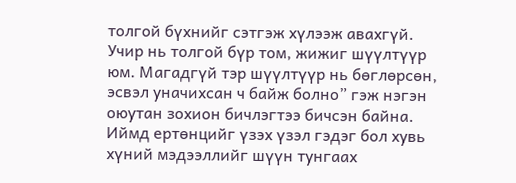толгой бүхнийг сэтгэж хүлээж авахгүй. Учир нь толгой бүр том, жижиг шүүлтүүр юм. Магадгүй тэр шүүлтүүр нь бөглөрсөн, эсвэл уначихсан ч байж болно” гэж нэгэн оюутан зохион бичлэгтээ бичсэн байна. Иймд ертөнцийг үзэх үзэл гэдэг бол хувь хүний мэдээллийг шүүн тунгаах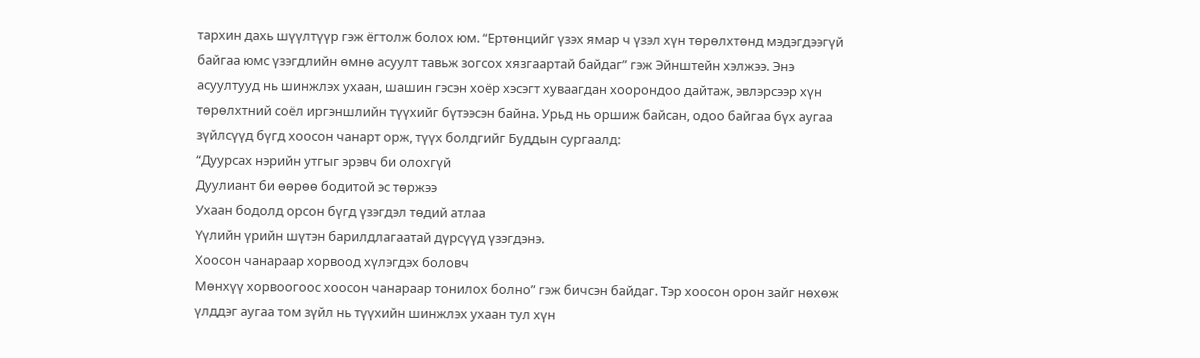тархин дахь шүүлтүүр гэж ёгтолж болох юм. “Ертөнцийг үзэх ямар ч үзэл хүн төрөлхтөнд мэдэгдээгүй байгаа юмс үзэгдлийн өмнө асуулт тавьж зогсох хязгаартай байдаг” гэж Эйнштейн хэлжээ. Энэ асуултууд нь шинжлэх ухаан, шашин гэсэн хоёр хэсэгт хуваагдан хоорондоо дайтаж, эвлэрсээр хүн төрөлхтний соёл иргэншлийн түүхийг бүтээсэн байна. Урьд нь оршиж байсан, одоо байгаа бүх аугаа зүйлсүүд бүгд хоосон чанарт орж, түүх болдгийг Буддын сургаалд:
“Дуурсах нэрийн утгыг эрэвч би олохгүй
Дуулиант би өөрөө бодитой эс төржээ
Ухаан бодолд орсон бүгд үзэгдэл төдий атлаа
Үүлийн үрийн шүтэн барилдлагаатай дүрсүүд үзэгдэнэ.
Хоосон чанараар хорвоод хүлэгдэх боловч
Мөнхүү хорвоогоос хоосон чанараар тонилох болно” гэж бичсэн байдаг. Тэр хоосон орон зайг нөхөж үлддэг аугаа том зүйл нь түүхийн шинжлэх ухаан тул хүн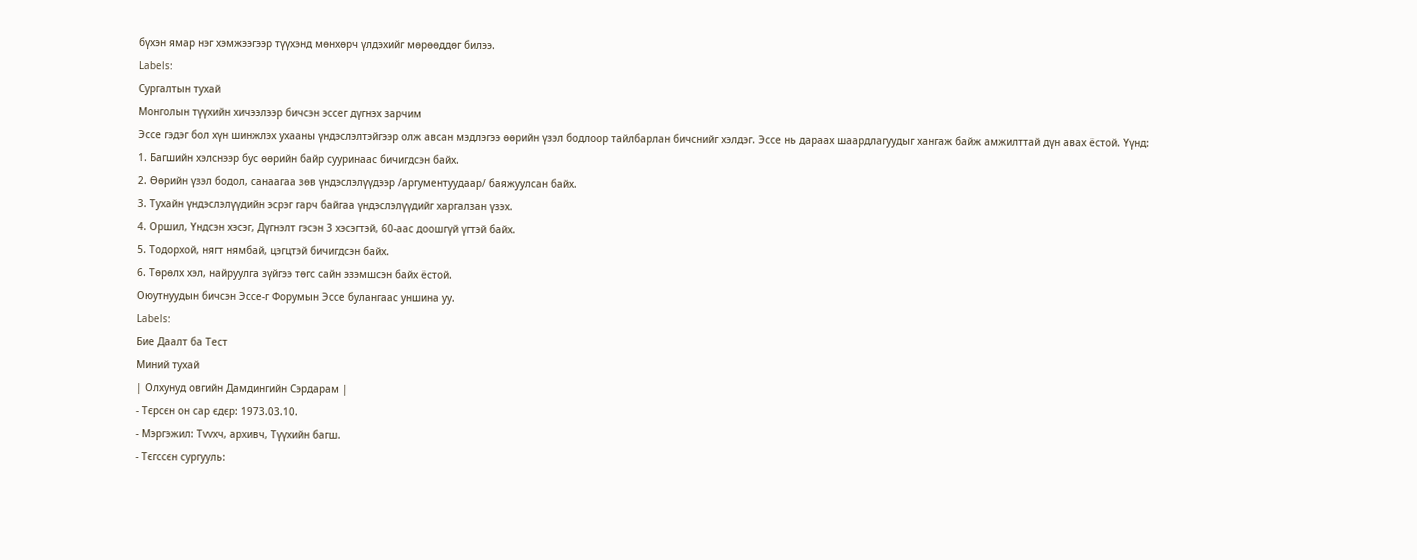бүхэн ямар нэг хэмжээгээр түүхэнд мөнхөрч үлдэхийг мөрөөддөг билээ.
Labels:
Сургалтын тухай
Монголын түүхийн хичээлээр бичсэн эссег дүгнэх зарчим
Эссе гэдэг бол хүн шинжлэх ухааны үндэслэлтэйгээр олж авсан мэдлэгээ өөрийн үзэл бодлоор тайлбарлан бичснийг хэлдэг. Эссе нь дараах шаардлагуудыг хангаж байж амжилттай дүн авах ёстой. Үүнд:
1. Багшийн хэлснээр бус өөрийн байр сууринаас бичигдсэн байх.
2. Өөрийн үзэл бодол, санаагаа зөв үндэслэлүүдээр /аргументуудаар/ баяжуулсан байх.
3. Тухайн үндэслэлүүдийн эсрэг гарч байгаа үндэслэлүүдийг харгалзан үзэх.
4. Оршил, Үндсэн хэсэг, Дүгнэлт гэсэн 3 хэсэгтэй, 60-аас доошгүй үгтэй байх.
5. Тодорхой, нягт нямбай, цэгцтэй бичигдсэн байх.
6. Төрөлх хэл, найруулга зүйгээ төгс сайн эзэмшсэн байх ёстой.
Оюутнуудын бичсэн Эссе-г Форумын Эссе булангаас уншина уу.
Labels:
Бие Даалт ба Тест
Миний тухай
| Олхунуд овгийн Дамдингийн Сэрдарам |
- Тєрсєн он сар єдєр: 1973.03.10.
- Мэргэжил: Тvvхч, архивч, Түүхийн багш.
- Тєгссєн сургууль: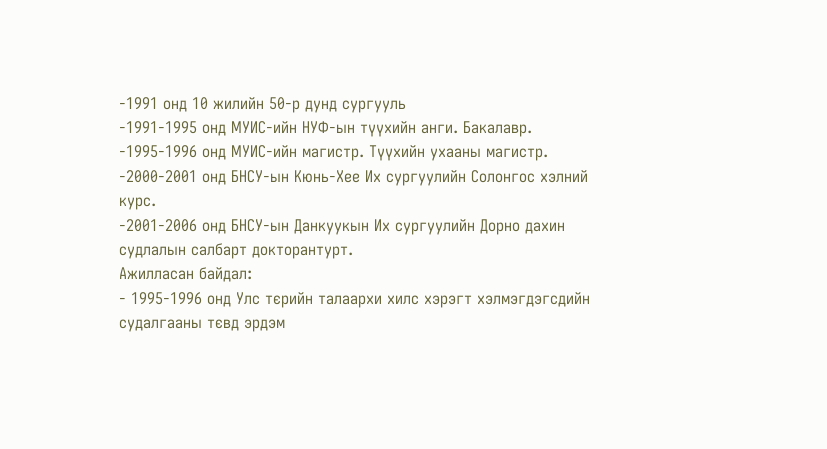-1991 онд 10 жилийн 50-р дунд сургууль
-1991-1995 онд МУИС-ийн НУФ-ын түүхийн анги. Бакалавр.
-1995-1996 онд МУИС-ийн магистр. Түүхийн ухааны магистр.
-2000-2001 онд БНСУ-ын Кюнь-Хее Их сургуулийн Солонгос хэлний курс.
-2001-2006 онд БНСУ-ын Данкуукын Их сургуулийн Дорно дахин судлалын салбарт докторантурт.
Ажилласан байдал:
- 1995-1996 онд Улс тєрийн талаархи хилс хэрэгт хэлмэгдэгсдийн судалгааны тєвд эрдэм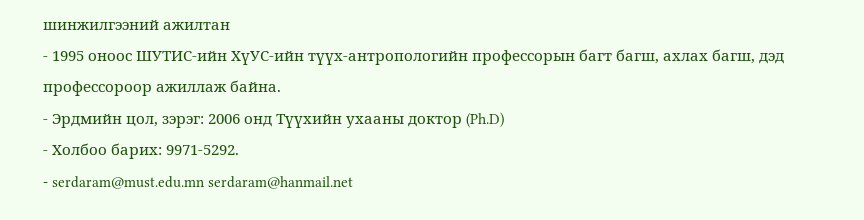шинжилгээний ажилтан
- 1995 оноос ШУТИС-ийн ХүУС-ийн түүх-антропологийн профессорын багт багш, ахлах багш, дэд профессороор ажиллаж байна.
- Эрдмийн цол, зэрэг: 2006 онд Түүхийн ухааны доктор (Ph.D)
- Холбоо барих: 9971-5292.
- serdaram@must.edu.mn serdaram@hanmail.net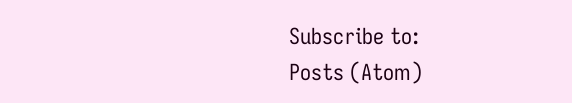Subscribe to:
Posts (Atom)